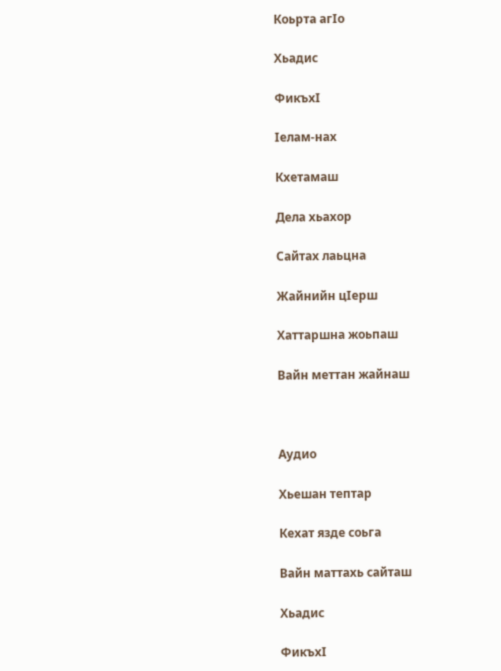Коьрта агIо

Хьадис

ФикъхI

Iелам-нах

Кхетамаш

Дела хьахор

Сайтах лаьцна

Жайнийн цIерш

Хаттаршна жоьпаш

Вайн меттан жайнаш



Аудио

Хьешан тептар

Кехат язде соьга

Вайн маттахь сайташ

Хьадис

ФикъхI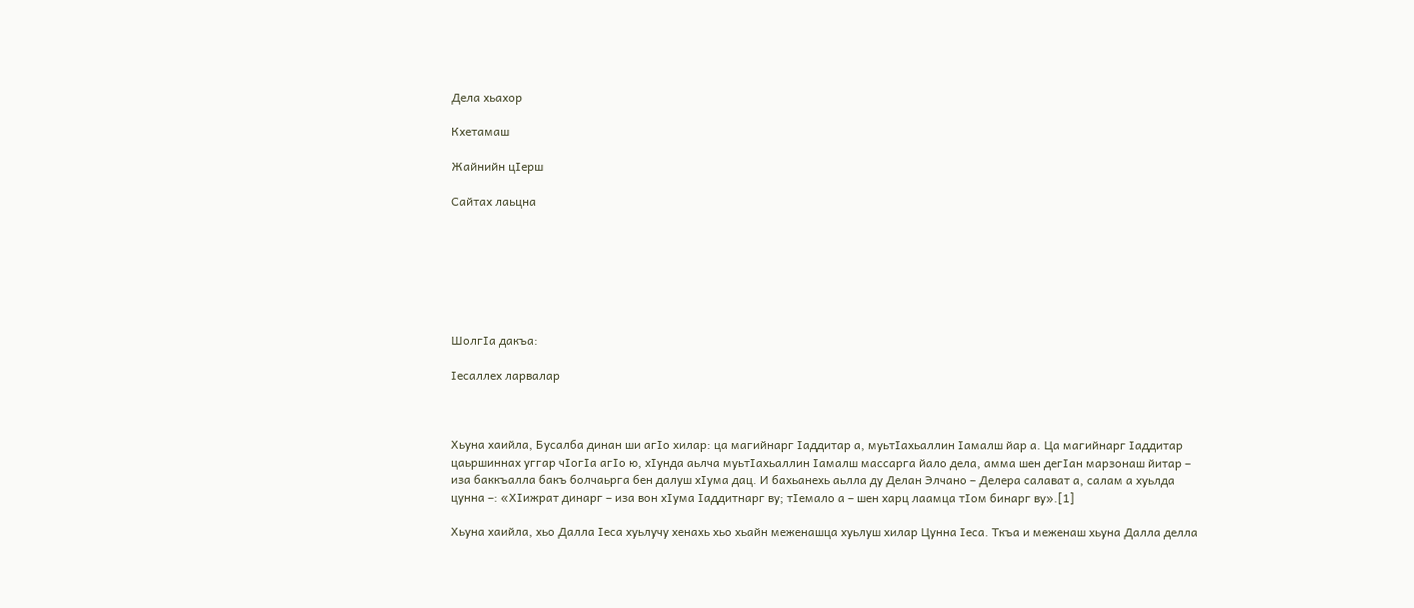Дела хьахор

Кхетамаш

Жайнийн цIерш

Сайтах лаьцна







ШолгIа дакъа:

Iесаллех ларвалар



Хьуна хаийла, Бусалба динан ши агIо хилар: ца магийнарг Iаддитар а, муьтIахьаллин Iамалш йар а. Ца магийнарг Iаддитар цаьршиннах уггар чIогIа агIо ю, хIунда аьлча муьтIахьаллин Iамалш массарга йало дела, амма шен дегIан марзонаш йитар – иза баккъалла бакъ болчаьрга бен далуш хIума дац. И бахьанехь аьлла ду Делан Элчано – Делера салават а, салам а хуьлда цунна –: «ХIижрат динарг – иза вон хIума Iаддитнарг ву; тIемало а – шен харц лаамца тIом бинарг ву».[1]

Хьуна хаийла, хьо Далла Iеса хуьлучу хенахь хьо хьайн меженашца хуьлуш хилар Цунна Iеса. Ткъа и меженаш хьуна Далла делла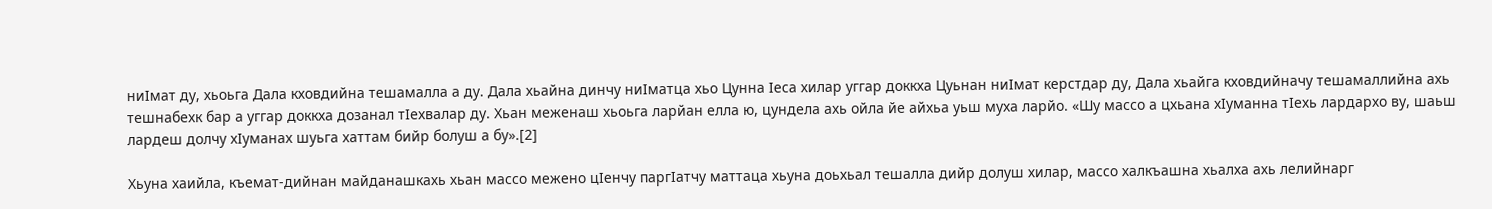ниIмат ду, хьоьга Дала кховдийна тешамалла а ду. Дала хьайна динчу ниIматца хьо Цунна Iеса хилар уггар доккха Цуьнан ниIмат керстдар ду, Дала хьайга кховдийначу тешамаллийна ахь тешнабехк бар а уггар доккха дозанал тIехвалар ду. Хьан меженаш хьоьга ларйан елла ю, цундела ахь ойла йе айхьа уьш муха ларйо. «Шу массо а цхьана хIуманна тIехь лардархо ву, шаьш лардеш долчу хIуманах шуьга хаттам бийр болуш а бу».[2]

Хьуна хаийла, къемат-дийнан майданашкахь хьан массо межено цIенчу паргIатчу маттаца хьуна доьхьал тешалла дийр долуш хилар, массо халкъашна хьалха ахь лелийнарг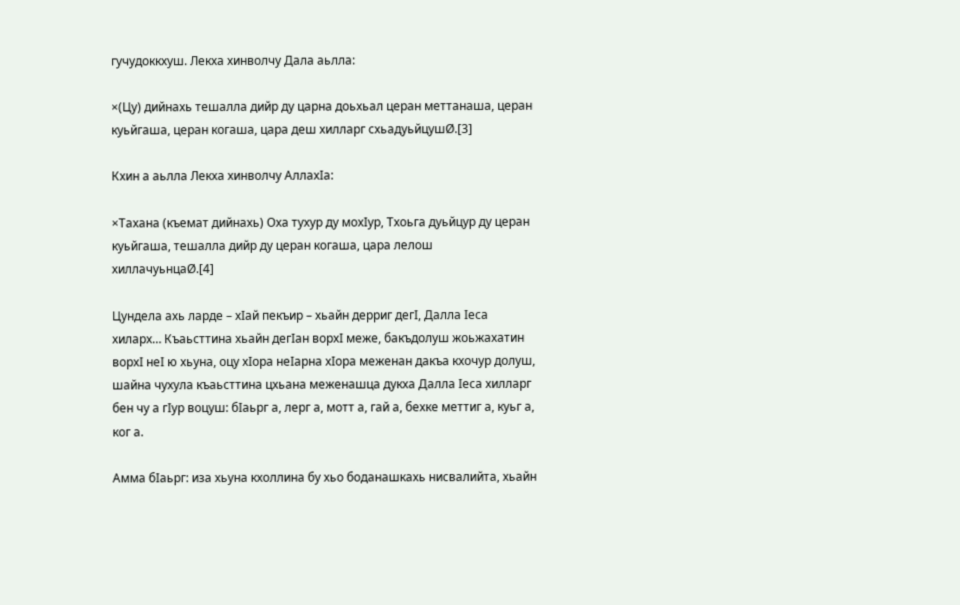гучудоккхуш. Лекха хинволчу Дала аьлла:

×(Цу) дийнахь тешалла дийр ду царна доьхьал церан меттанаша, церан куьйгаша, церан когаша, цара деш хилларг схьадуьйцушØ.[3]

Кхин а аьлла Лекха хинволчу АллахIа:

×Тахана (къемат дийнахь) Оха тухур ду мохIур, Тхоьга дуьйцур ду церан куьйгаша, тешалла дийр ду церан когаша, цара лелош хиллачуьнцаØ.[4]

Цундела ахь ларде – хIай пекъир – хьайн дерриг дегI, Далла Iеса хиларх… Къаьсттина хьайн дегIан ворхI меже, бакъдолуш жоьжахатин ворхI неI ю хьуна, оцу хIора неIарна хIора меженан дакъа кхочур долуш, шайна чухула къаьсттина цхьана меженашца дукха Далла Iеса хилларг бен чу а гIур воцуш: бIаьрг а, лерг а, мотт а, гай а, бехке меттиг а, куьг а, ког а.

Амма бIаьрг: иза хьуна кхоллина бу хьо боданашкахь нисвалийта, хьайн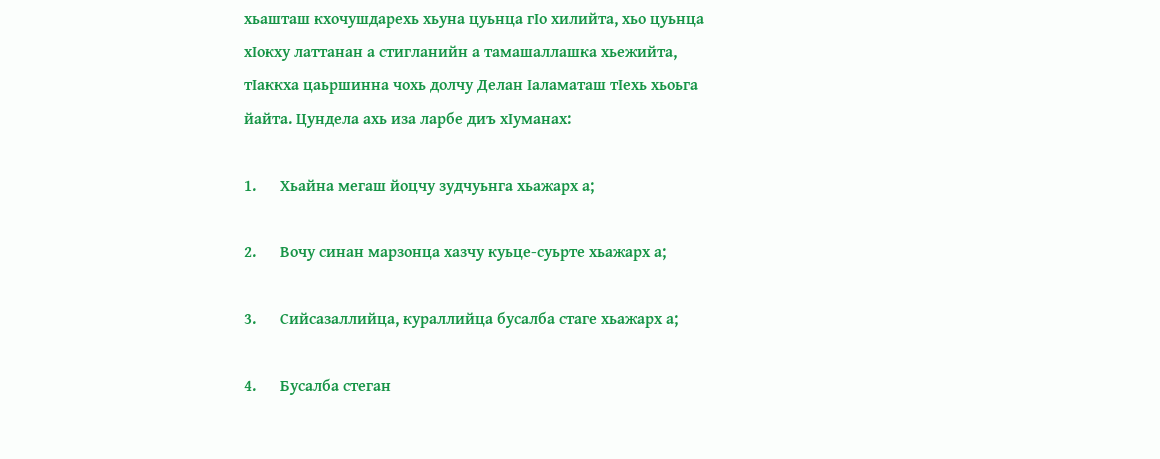хьашташ кхочушдарехь хьуна цуьнца гIо хилийта, хьо цуьнца хIокху латтанан а стигланийн а тамашаллашка хьежийта, тIаккха цаьршинна чохь долчу Делан Iаламаташ тIехь хьоьга йайта. Цундела ахь иза ларбе диъ хIуманах:

1.      Хьайна мегаш йоцчу зудчуьнга хьажарх а;

2.      Вочу синан марзонца хазчу куьце-суьрте хьажарх а;

3.      Сийсазаллийца, кураллийца бусалба стаге хьажарх а;

4.      Бусалба стеган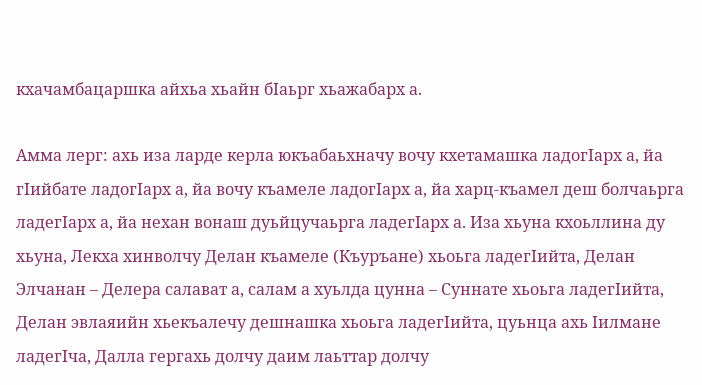кхачамбацаршка айхьа хьайн бIаьрг хьажабарх а.

Амма лерг: ахь иза ларде керла юкъабаьхначу вочу кхетамашка ладогIарх а, йа гIийбате ладогIарх а, йа вочу къамеле ладогIарх а, йа харц-къамел деш болчаьрга ладегIарх а, йа нехан вонаш дуьйцучаьрга ладегIарх а. Иза хьуна кхоьллина ду хьуна, Лекха хинволчу Делан къамеле (Къуръане) хьоьга ладегIийта, Делан Элчанан – Делера салават а, салам а хуьлда цунна – Суннате хьоьга ладегIийта, Делан эвлаяийн хьекъалечу дешнашка хьоьга ладегIийта, цуьнца ахь Iилмане ладегIча, Далла гергахь долчу даим лаьттар долчу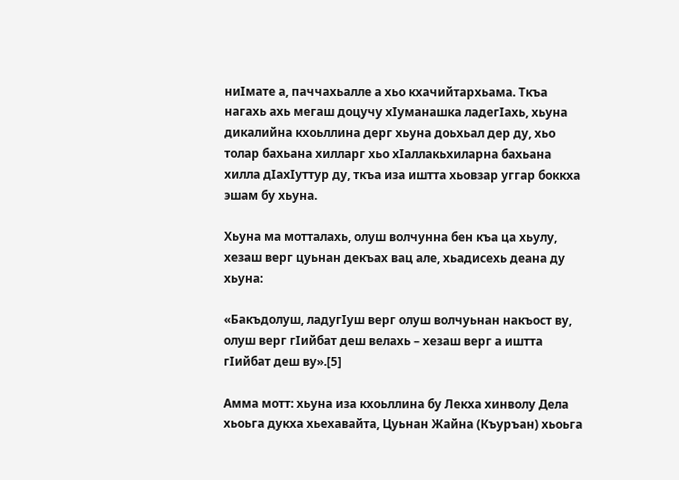ниIмате а, паччахьалле а хьо кхачийтархьама. Ткъа нагахь ахь мегаш доцучу хIуманашка ладегIахь, хьуна дикалийна кхоьллина дерг хьуна доьхьал дер ду, хьо толар бахьана хилларг хьо хIаллакьхиларна бахьана хилла дIахIуттур ду, ткъа иза иштта хьовзар уггар боккха эшам бу хьуна.

Хьуна ма мотталахь, олуш волчунна бен къа ца хьулу, хезаш верг цуьнан декъах вац але, хьадисехь деана ду хьуна:

«Бакъдолуш, ладугIуш верг олуш волчуьнан накъост ву, олуш верг гIийбат деш велахь – хезаш верг а иштта гIийбат деш ву».[5]

Амма мотт: хьуна иза кхоьллина бу Лекха хинволу Дела хьоьга дукха хьехавайта, Цуьнан Жайна (Къуръан) хьоьга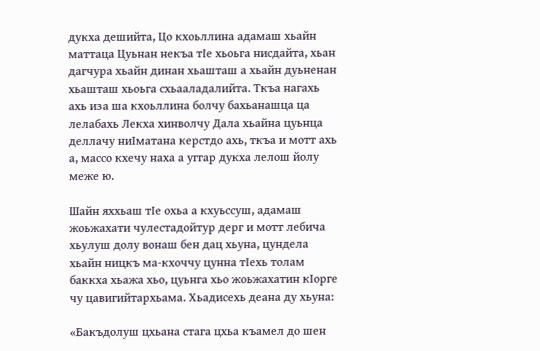дукха дешийта, Цо кхоьллина адамаш хьайн маттаца Цуьнан некъа тIе хьоьга нисдайта, хьан дагчура хьайн динан хьашташ а хьайн дуьненан хьашташ хьоьга схьааладалийта. Ткъа нагахь ахь иза ша кхоьллина болчу бахьанашца ца лелабахь Лекха хинволчу Дала хьайна цуьнца деллачу ниIматана керстдо ахь, ткъа и мотт ахь а, массо кхечу наха а уггар дукха лелош йолу меже ю.

Шайн яххьаш тIе охьа а кхуьссуш, адамаш жоьжахати чулестадойтур дерг и мотт лебича хьулуш долу вонаш бен дац хьуна, цундела хьайн ницкъ ма-кхоччу цунна тIехь толам баккха хьажа хьо, цуьнга хьо жоьжахатин кIорге чу цавигийтархьама. Хьадисехь деана ду хьуна:

«Бакъдолуш цхьана стага цхьа къамел до шен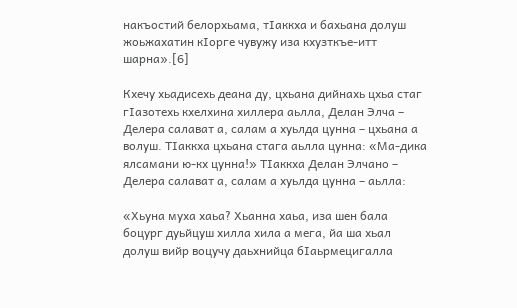накъостий белорхьама, тIаккха и бахьана долуш жоьжахатин кIорге чувужу иза кхузткъе-итт шарна».[6]

Кхечу хьадисехь деана ду, цхьана дийнахь цхьа стаг гIазотехь кхелхина хиллера аьлла, Делан Элча – Делера салават а, салам а хуьлда цунна – цхьана а волуш. ТIаккха цхьана стага аьлла цунна: «Ма-дика ялсамани ю-кх цунна!» ТIаккха Делан Элчано – Делера салават а, салам а хуьлда цунна – аьлла:

«Хьуна муха хаьа? Хьанна хаьа, иза шен бала боцург дуьйцуш хилла хила а мега, йа ша хьал долуш вийр воцучу даьхнийца бIаьрмецигалла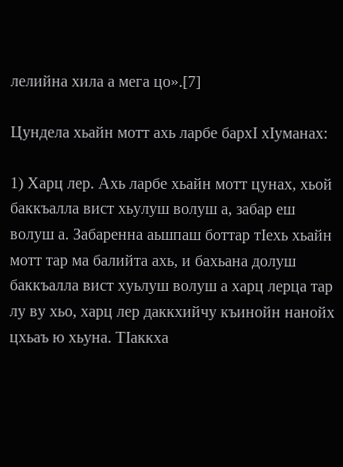лелийна хила а мега цо».[7]

Цундела хьайн мотт ахь ларбе бархI хIуманах:

1) Харц лер. Ахь ларбе хьайн мотт цунах, хьой баккъалла вист хьулуш волуш а, забар еш волуш а. Забаренна аьшпаш боттар тIехь хьайн мотт тар ма балийта ахь, и бахьана долуш баккъалла вист хуьлуш волуш а харц лерца тар лу ву хьо, харц лер даккхийчу къинойн нанойх цхьаъ ю хьуна. ТIаккха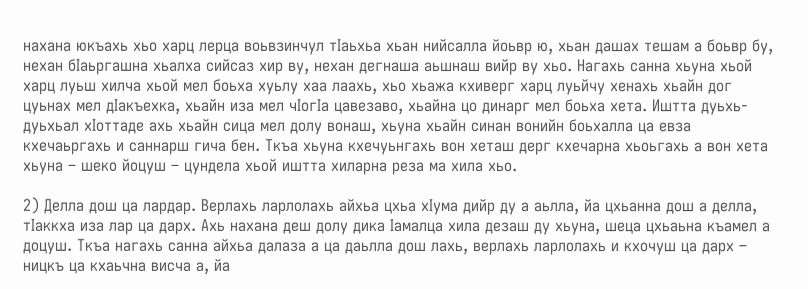нахана юкъахь хьо харц лерца воьвзинчул тIаьхьа хьан нийсалла йоьвр ю, хьан дашах тешам а боьвр бу, нехан бIаьргашна хьалха сийсаз хир ву, нехан дегнаша аьшнаш вийр ву хьо. Нагахь санна хьуна хьой харц луьш хилча хьой мел боьха хуьлу хаа лаахь, хьо хьажа кхиверг харц луьйчу хенахь хьайн дог цуьнах мел дIакъехка, хьайн иза мел чIогIа цавезаво, хьайна цо динарг мел боьха хета. Иштта дуьхь-дуьхьал хIоттаде ахь хьайн сица мел долу вонаш, хьуна хьайн синан вонийн боьхалла ца евза кхечаьргахь и саннарш гича бен. Ткъа хьуна кхечуьнгахь вон хеташ дерг кхечарна хьоьгахь а вон хета хьуна – шеко йоцуш – цундела хьой иштта хиларна реза ма хила хьо.

2) Делла дош ца лардар. Верлахь ларлолахь айхьа цхьа хIума дийр ду а аьлла, йа цхьанна дош а делла, тIаккха иза лар ца дарх. Ахь нахана деш долу дика Iамалца хила дезаш ду хьуна, шеца цхьаьна къамел а доцуш. Ткъа нагахь санна айхьа далаза а ца даьлла дош лахь, верлахь ларлолахь и кхочуш ца дарх – ницкъ ца кхаьчна висча а, йа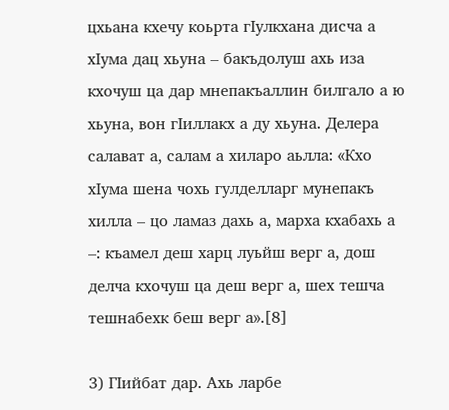цхьана кхечу коьрта гIулкхана дисча а хIума дац хьуна – бакъдолуш ахь иза кхочуш ца дар мнепакъаллин билгало а ю хьуна, вон гIиллакх а ду хьуна. Делера салават а, салам а хиларо аьлла: «Кхо хIума шена чохь гулделларг мунепакъ хилла – цо ламаз дахь а, марха кхабахь а –: къамел деш харц луьйш верг а, дош делча кхочуш ца деш верг а, шех тешча тешнабехк беш верг а».[8]

3) ГIийбат дар. Ахь ларбе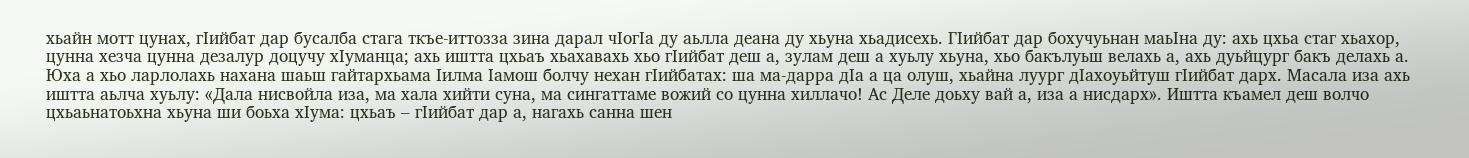хьайн мотт цунах, гIийбат дар бусалба стага ткъе-иттозза зина дарал чIогIа ду аьлла деана ду хьуна хьадисехь. ГIийбат дар бохучуьнан маьIна ду: ахь цхьа стаг хьахор, цунна хезча цунна дезалур доцучу хIуманца; ахь иштта цхьаъ хьахавахь хьо гIийбат деш а, зулам деш а хуьлу хьуна, хьо бакълуьш велахь а, ахь дуьйцург бакъ делахь а. Юха а хьо ларлолахь нахана шаьш гайтархьама Iилма Iамош болчу нехан гIийбатах: ша ма-дарра дIа а ца олуш, хьайна луург дIахоуьйтуш гIийбат дарх. Масала иза ахь иштта аьлча хуьлу: «Дала нисвойла иза, ма хала хийти суна, ма сингаттаме вожий со цунна хиллачо! Ас Деле доьху вай а, иза а нисдарх». Иштта къамел деш волчо цхьаьнатоьхна хьуна ши боьха хIума: цхьаъ – гIийбат дар а, нагахь санна шен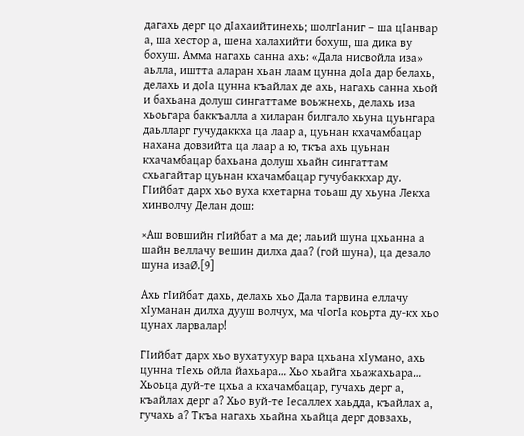дагахь дерг цо дIахаийтинехь; шолгIаниг – ша цIанвар а, ша хестор а, шена халахийти бохуш, ша дика ву бохуш. Амма нагахь санна ахь: «Дала нисвойла иза» аьлла, иштта аларан хьан лаам цунна доIа дар белахь, делахь и доIа цунна къайлах де ахь, нагахь санна хьой и бахьана долуш сингаттаме воьжнехь, делахь иза хьоьгара баккъалла а хиларан билгало хьуна цуьнгара даьлларг гучудаккха ца лаар а, цуьнан кхачамбацар нахана довзийта ца лаар а ю, ткъа ахь цуьнан кхачамбацар бахьана долуш хьайн сингаттам схьагайтар цуьнан кхачамбацар гучубаккхар ду. ГIийбат дарх хьо вуха кхетарна тоьаш ду хьуна Лекха хинволчу Делан дош:

×Аш вовшийн гIийбат а ма де; лаьий шуна цхьанна а шайн веллачу вешин дилха даа? (гой шуна), ца дезало шуна изаØ.[9]

Ахь гIийбат дахь, делахь хьо Дала тарвина еллачу хIуманан дилха дууш волчух, ма чIогIа коьрта ду-кх хьо цунах ларвалар!

ГIийбат дарх хьо вухатухур вара цхьана хIумано, ахь цунна тIехь ойла йахьара… Хьо хьайга хьажахьара… Хьоьца дуй-те цхьа а кхачамбацар, гучахь дерг а, къайлах дерг а? Хьо вуй-те Iесаллех хаьдда, къайлах а, гучахь а? Ткъа нагахь хьайна хьайца дерг довзахь,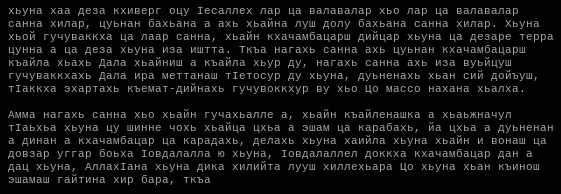хьуна хаа деза кхиверг оцу Iесаллех лар ца валавалар хьо лар ца валавалар санна хилар, цуьнан бахьана а ахь хьайна луш долу бахьана санна хилар. Хьуна хьой гучуваккха ца лаар санна, хьайн кхачамбацарш дийцар хьуна ца дезаре терра цунна а ца деза хьуна иза иштта. Ткъа нагахь санна ахь цуьнан кхачамбацарш къайла хьахь Дала хьайниш а къайла хьур ду, нагахь санна ахь иза вуьйцуш гучуваккхахь Дала ира меттанаш тIетосур ду хьуна, дуьненахь хьан сий дойъуш, тIаккха эхартахь къемат-дийнахь гучувоккхур ву хьо Цо массо нахана хьалха.

Амма нагахь санна хьо хьайн гучахьалле а, хьайн къайленашка а хьаьжначул тIаьхьа хьуна цу шинне чохь хьайца цхьа а эшам ца карабахь, йа цхьа а дуьненан а динан а кхачамбацар ца карадахь, делахь хьуна хаийла хьуна хьайн и вонаш ца довзар уггар боьха Iовдалалла ю хьуна, Iовдалаллел доккха кхачамбацар дан а дац хьуна, АллахIана хьуна дика хилийта лууш хиллехьара Цо хьуна хьан къинош эшамаш гайтина хир бара, ткъа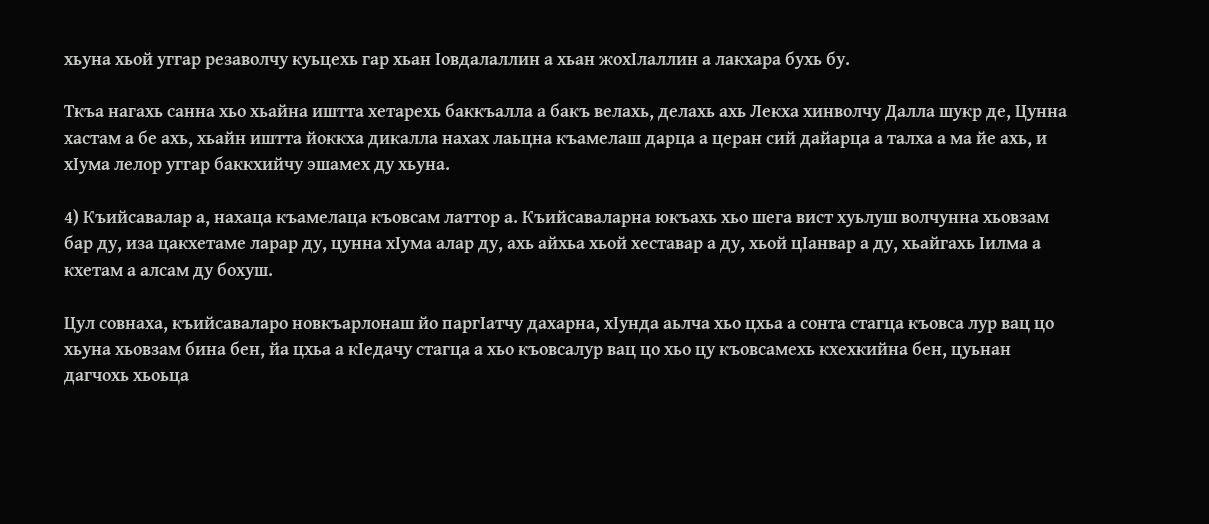хьуна хьой уггар резаволчу куьцехь гар хьан Iовдалаллин а хьан жохIлаллин а лакхара бухь бу.

Ткъа нагахь санна хьо хьайна иштта хетарехь баккъалла а бакъ велахь, делахь ахь Лекха хинволчу Далла шукр де, Цунна хастам а бе ахь, хьайн иштта йоккха дикалла нахах лаьцна къамелаш дарца а церан сий дайарца а талха а ма йе ахь, и хIума лелор уггар баккхийчу эшамех ду хьуна.

4) Къийсавалар а, нахаца къамелаца къовсам латтор а. Къийсаваларна юкъахь хьо шега вист хуьлуш волчунна хьовзам бар ду, иза цакхетаме ларар ду, цунна хIума алар ду, ахь айхьа хьой хеставар а ду, хьой цIанвар а ду, хьайгахь Iилма а кхетам а алсам ду бохуш.

Цул совнаха, къийсаваларо новкъарлонаш йо паргIатчу дахарна, хIунда аьлча хьо цхьа а сонта стагца къовса лур вац цо хьуна хьовзам бина бен, йа цхьа а кIедачу стагца а хьо къовсалур вац цо хьо цу къовсамехь кхехкийна бен, цуьнан дагчохь хьоьца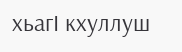хьагI кхуллуш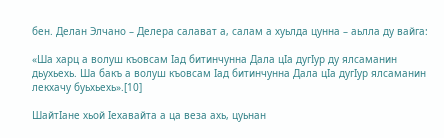бен. Делан Элчано – Делера салават а, салам а хуьлда цунна – аьлла ду вайга:

«Ша харц а волуш къовсам Iад битинчунна Дала цIа дугIур ду ялсаманин дьухьехь. Ша бакъ а волуш къовсам Iад битинчунна Дала цIа дугIур ялсаманин лекхачу буьхьехь».[10]

ШайтIане хьой Iехавайта а ца веза ахь, цуьнан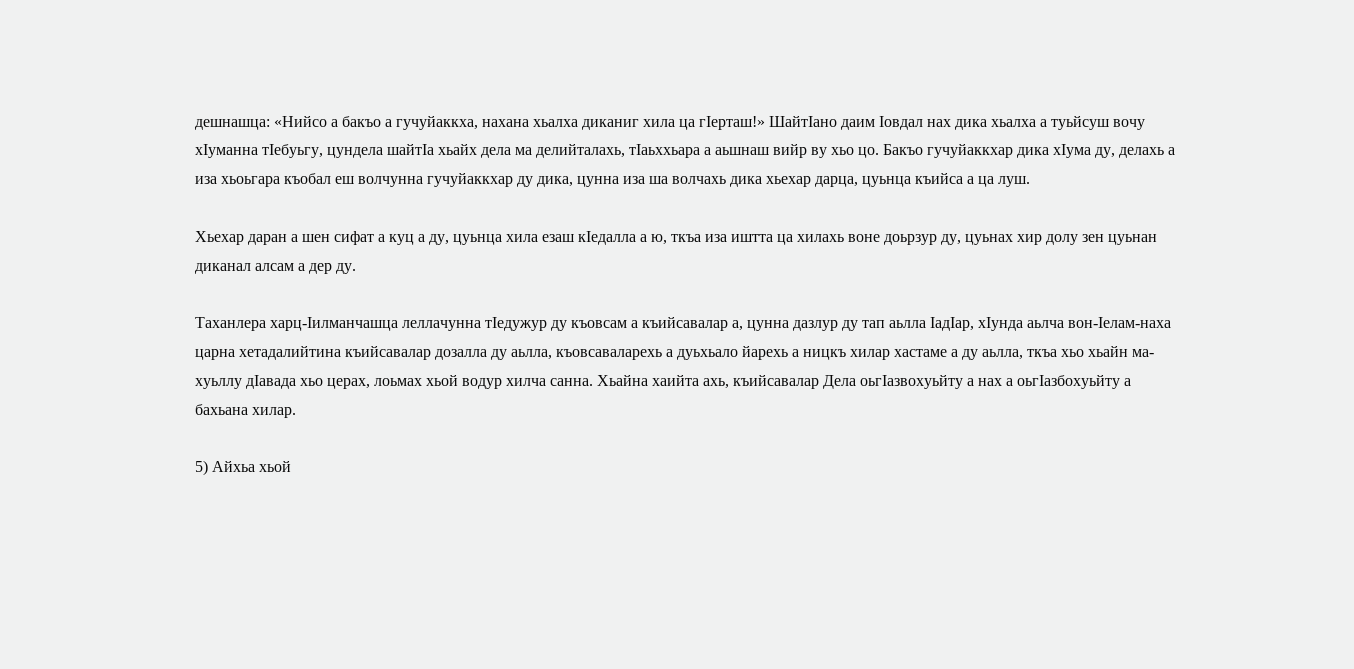дешнашца: «Нийсо а бакъо а гучуйаккха, нахана хьалха диканиг хила ца гIерташ!» ШайтIано даим Iовдал нах дика хьалха а туьйсуш вочу хIуманна тIебуьгу, цундела шайтIа хьайх дела ма делийталахь, тIаьххьара а аьшнаш вийр ву хьо цо. Бакъо гучуйаккхар дика хIума ду, делахь а иза хьоьгара къобал еш волчунна гучуйаккхар ду дика, цунна иза ша волчахь дика хьехар дарца, цуьнца къийса а ца луш.

Хьехар даран а шен сифат а куц а ду, цуьнца хила езаш кIедалла а ю, ткъа иза иштта ца хилахь воне доьрзур ду, цуьнах хир долу зен цуьнан диканал алсам а дер ду.

Таханлера харц-Iилманчашца леллачунна тIедужур ду къовсам а къийсавалар а, цунна дазлур ду тап аьлла IадIар, хIунда аьлча вон-Iелам-наха царна хетадалийтина къийсавалар дозалла ду аьлла, къовсаваларехь а дуьхьало йарехь а ницкъ хилар хастаме а ду аьлла, ткъа хьо хьайн ма-хуьллу дIавада хьо церах, лоьмах хьой водур хилча санна. Хьайна хаийта ахь, къийсавалар Дела оьгIазвохуьйту а нах а оьгIазбохуьйту а бахьана хилар.

5) Айхьа хьой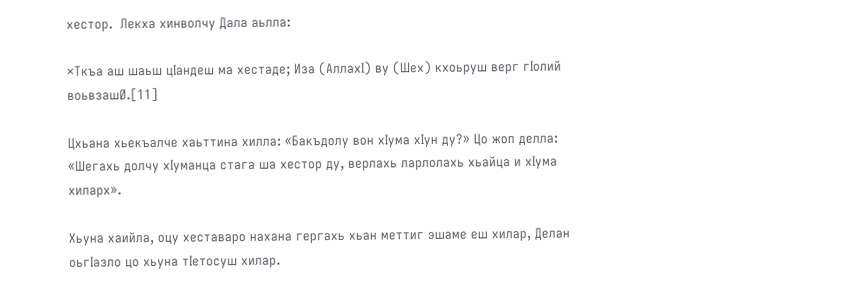хестор.  Лекха хинволчу Дала аьлла:

×Ткъа аш шаьш цIандеш ма хестаде; Иза (АллахI) ву (Шех) кхоьруш верг гIолий воьвзашØ.[11]

Цхьана хьекъалче хаьттина хилла: «Бакъдолу вон хIума хIун ду?» Цо жоп делла: «Шегахь долчу хIуманца стага ша хестор ду, верлахь ларлолахь хьайца и хIума хиларх».

Хьуна хаийла, оцу хеставаро нахана гергахь хьан меттиг эшаме еш хилар, Делан оьгIазло цо хьуна тIетосуш хилар.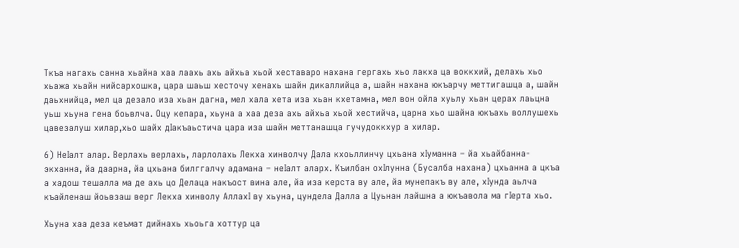Ткъа нагахь санна хьайна хаа лаахь ахь айхьа хьой хеставаро нахана гергахь хьо лакха ца воккхий, делахь хьо хьажа хьайн нийсархошка, цара шаьш хесточу хенахь шайн дикаллийца а, шайн нахана юкъарчу меттигашца а, шайн даьхнийца, мел ца дезало иза хьан дагна, мел хала хета иза хьан кхетамна, мел вон ойла хуьлу хьан церах лаьцна уьш хьуна гена боьвлча. Оцу кепара, хьуна а хаа деза ахь айхьа хьой хестийча, царна хьо шайна юкъахь воллушехь цавезалуш хилар,хьо шайх дIакъаьстича цара иза шайн меттанашца гучудоккхур а хилар.

6) НеIалт алар. Верлахь верлахь, ларлолахь Лекха хинволчу Дала кхоьллинчу цхьана хIуманна – йа хьайбанна-экханна, йа даарна, йа цхьана билггалчу адамана – неIалт аларх. Къилбан охIлунна (Бусалба нахана) цхьанна а цкъа а хадош тешалла ма де ахь цо Делаца накъост вина але, йа иза керста ву але, йа мунепакъ ву але, хIунда аьлча къайленаш йоьвзаш верг Лекха хинволу АллахI ву хьуна, цундела Далла а Цуьнан лайшна а юкъавола ма гIерта хьо.

Хьуна хаа деза кеъмат дийнахь хьоьга хоттур ца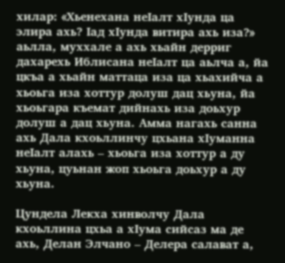хилар: «Хьенехана неIалт хIунда ца элира ахь? Iад хIунда витира ахь иза?» аьлла, муххале а ахь хьайн дерриг дахарехь Иблисана неIалт ца аьлча а, йа цкъа а хьайн маттаца иза ца хьахийча а хьоьга иза хоттур долуш дац хьуна, йа хьоьгара къемат дийнахь иза доьхур долуш а дац хьуна. Амма нагахь санна ахь Дала кхоьллинчу цхьана хIуманна неIалт алахь – хьоьга иза хоттур а ду хьуна, цуьнан жоп хьоьга доьхур а ду хьуна.

Цундела Лекха хинволчу Дала кхоьллина цхьа а хIума сийсаз ма де ахь, Делан Элчано – Делера салават а,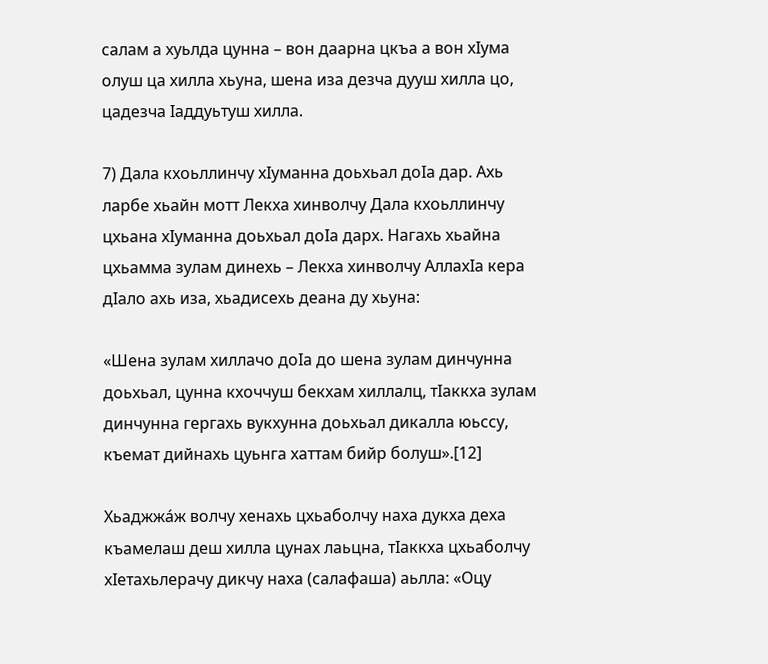салам а хуьлда цунна – вон даарна цкъа а вон хIума олуш ца хилла хьуна, шена иза дезча дууш хилла цо, цадезча Iаддуьтуш хилла.

7) Дала кхоьллинчу хIуманна доьхьал доIа дар. Ахь ларбе хьайн мотт Лекха хинволчу Дала кхоьллинчу цхьана хIуманна доьхьал доIа дарх. Нагахь хьайна цхьамма зулам динехь – Лекха хинволчу АллахIа кера дIало ахь иза, хьадисехь деана ду хьуна:

«Шена зулам хиллачо доIа до шена зулам динчунна доьхьал, цунна кхоччуш бекхам хиллалц, тIаккха зулам динчунна гергахь вукхунна доьхьал дикалла юьссу, къемат дийнахь цуьнга хаттам бийр болуш».[12]

Хьаджжáж волчу хенахь цхьаболчу наха дукха деха къамелаш деш хилла цунах лаьцна, тIаккха цхьаболчу хIетахьлерачу дикчу наха (салафаша) аьлла: «Оцу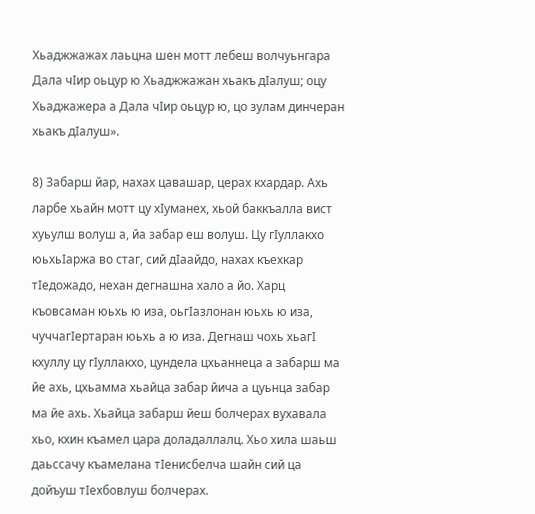Хьаджжажах лаьцна шен мотт лебеш волчуьнгара Дала чIир оьцур ю Хьаджжажан хьакъ дIалуш; оцу Хьаджажера а Дала чIир оьцур ю, цо зулам динчеран хьакъ дIалуш».

8) Забарш йар, нахах цавашар, церах кхардар. Ахь ларбе хьайн мотт цу хIуманех, хьой баккъалла вист хуьулш волуш а, йа забар еш волуш. Цу гIуллакхо юьхьIаржа во стаг, сий дIаайдо, нахах къехкар тIедожадо, нехан дегнашна хало а йо. Харц къовсаман юьхь ю иза, оьгIазлонан юьхь ю иза, чуччагIертаран юьхь а ю иза. Дегнаш чохь хьагI кхуллу цу гIуллакхо, цундела цхьаннеца а забарш ма йе ахь, цхьамма хьайца забар йича а цуьнца забар ма йе ахь. Хьайца забарш йеш болчерах вухавала хьо, кхин къамел цара доладаллалц. Хьо хила шаьш даьссачу къамелана тIенисбелча шайн сий ца дойъуш тIехбовлуш болчерах.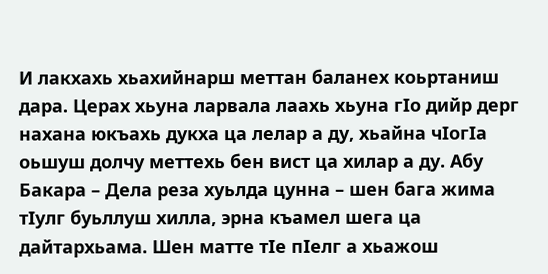И лакхахь хьахийнарш меттан баланех коьртаниш дара. Церах хьуна ларвала лаахь хьуна гIо дийр дерг нахана юкъахь дукха ца лелар а ду, хьайна чIогIа оьшуш долчу меттехь бен вист ца хилар а ду. Абу Бакара – Дела реза хуьлда цунна – шен бага жима тIулг буьллуш хилла, эрна къамел шега ца дайтархьама. Шен матте тIе пIелг а хьажош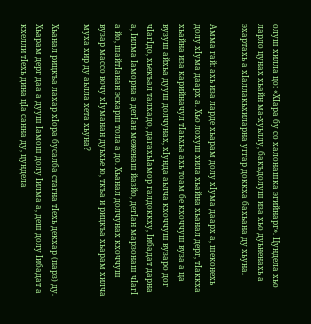олуш хилла цо: «ХIара бу со халонашка эгийнарг». Цундела хьо ларло цунах хьайн ма-хуьллу, бакъдолуш иза хьо дуьненахь а эхартахь а хIаллакьхиларна уггар доккха бахьана ду хьуна.

Амма гай: ахь иза ларде хьарам долу хIума даарх а, шеконехь долу хIума даарх а. Хьо лохуш хила хьайна хьанал дерг, тIаккха хьайна иза карийначул тIаьхьа ахь тоам бе кхоччуш вуза а ца вузуш айхьа дууш долчунах, хIунда аьлча кхоччуш вузаро дог чIагIдо, хьекъал талхадо, дагахьIамор галдоккху, Iибадат дарна а, Iилма Iаморна а дегIан меженаш йазйо, дегIан марзонаш чIагI а йо, шайтIанан эскарш тола а до. Хьанал долчунах кхоччуш вузар массо вочу хIуманан дуьхье ю, ткъа и рицкъа хьарам хилча муха хир ду аьлла хета хьуна?

Хьанал рицкъа лахар хIора бусалба стагна тIехь декхар (парз) ду. Хьарам дерг даа а дууш Iамош долу Iилма а, деш долу Iибадат а кхелли тIехь дина цIа санна ду, цундела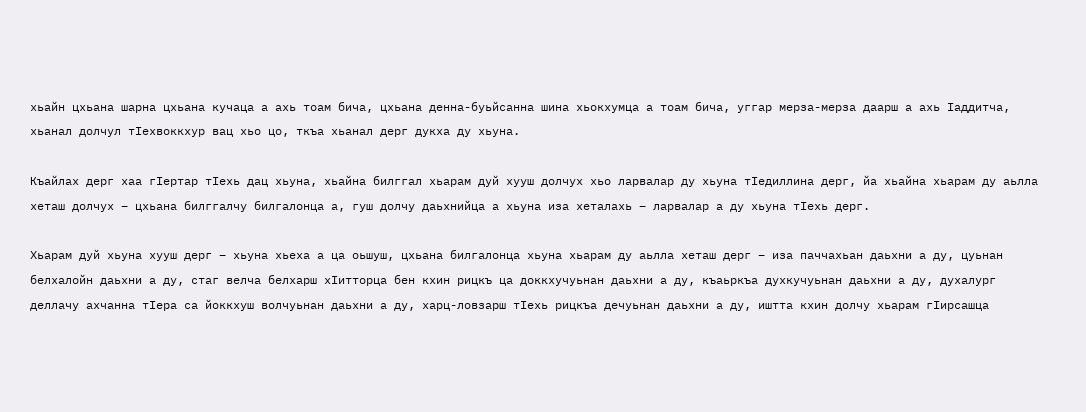хьайн цхьана шарна цхьана кучаца а ахь тоам бича, цхьана денна-буьйсанна шина хьокхумца а тоам бича, уггар мерза-мерза даарш а ахь Iаддитча, хьанал долчул тIехвоккхур вац хьо цо, ткъа хьанал дерг дукха ду хьуна.

Къайлах дерг хаа гIертар тIехь дац хьуна, хьайна билггал хьарам дуй хууш долчух хьо ларвалар ду хьуна тIедиллина дерг, йа хьайна хьарам ду аьлла хеташ долчух – цхьана билггалчу билгалонца а, гуш долчу даьхнийца а хьуна иза хеталахь – ларвалар а ду хьуна тIехь дерг.

Хьарам дуй хьуна хууш дерг – хьуна хьеха а ца оьшуш, цхьана билгалонца хьуна хьарам ду аьлла хеташ дерг – иза паччахьан даьхни а ду, цуьнан белхалойн даьхни а ду, стаг велча белхарш хIитторца бен кхин рицкъ ца доккхучуьнан даьхни а ду, къаьркъа духкучуьнан даьхни а ду, духалург деллачу ахчанна тIера са йоккхуш волчуьнан даьхни а ду, харц-ловзарш тIехь рицкъа дечуьнан даьхни а ду, иштта кхин долчу хьарам гIирсашца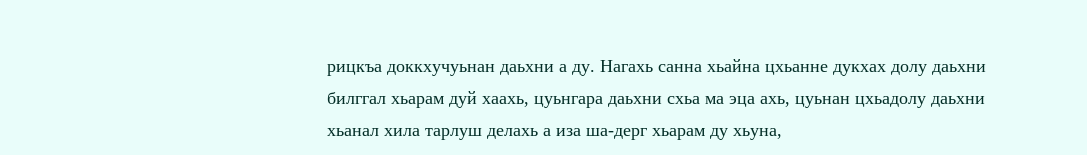рицкъа доккхучуьнан даьхни а ду. Нагахь санна хьайна цхьанне дукхах долу даьхни билггал хьарам дуй хаахь, цуьнгара даьхни схьа ма эца ахь, цуьнан цхьадолу даьхни хьанал хила тарлуш делахь а иза ша-дерг хьарам ду хьуна,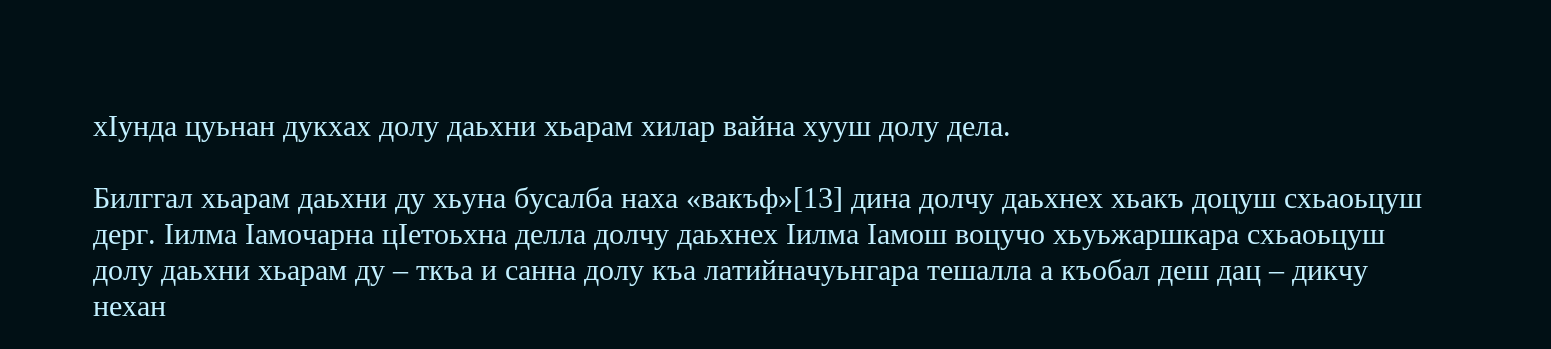хIунда цуьнан дукхах долу даьхни хьарам хилар вайна хууш долу дела.

Билггал хьарам даьхни ду хьуна бусалба наха «вакъф»[13] дина долчу даьхнех хьакъ доцуш схьаоьцуш дерг. Iилма Iамочарна цIетоьхна делла долчу даьхнех Iилма Iамош воцучо хьуьжаршкара схьаоьцуш долу даьхни хьарам ду – ткъа и санна долу къа латийначуьнгара тешалла а къобал деш дац – дикчу нехан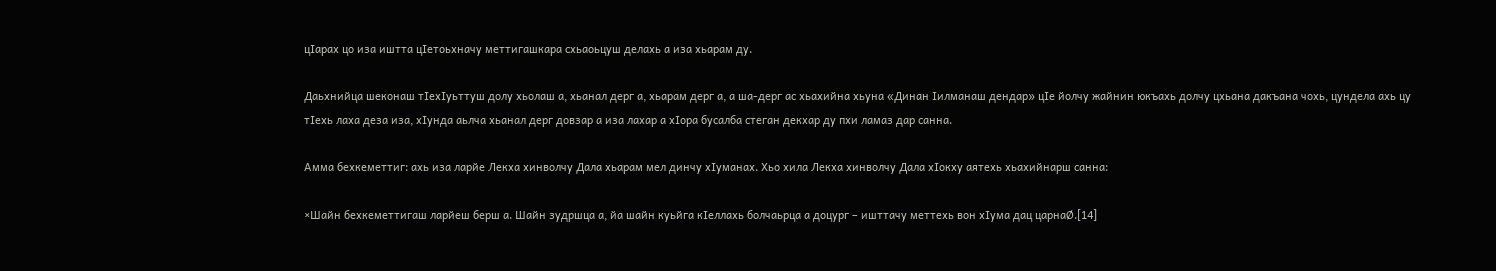цIарах цо иза иштта цIетоьхначу меттигашкара схьаоьцуш делахь а иза хьарам ду.

Даьхнийца шеконаш тIехIуьттуш долу хьолаш а, хьанал дерг а, хьарам дерг а, а ша-дерг ас хьахийна хьуна «Динан Iилманаш дендар» цIе йолчу жайнин юкъахь долчу цхьана дакъана чохь, цундела ахь цу тIехь лаха деза иза, хIунда аьлча хьанал дерг довзар а иза лахар а хIора бусалба стеган декхар ду пхи ламаз дар санна.

Амма бехкеметтиг: ахь иза ларйе Лекха хинволчу Дала хьарам мел динчу хIуманах. Хьо хила Лекха хинволчу Дала хIокху аятехь хьахийнарш санна:

×Шайн бехкеметтигаш ларйеш берш а. Шайн зудршца а, йа шайн куьйга кIеллахь болчаьрца а доцург – ишттачу меттехь вон хIума дац царнаØ.[14]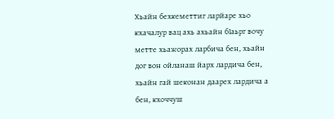Хьайн бехкеметтиг ларйаре хьо кхачалур вац ахь ахьайн бIаьрг вочу метте хьажорах ларбича бен, хьайн дог вон ойланаш йарх лардича бен, хьайн гай шеконан даарех лардича а бен, кхоччуш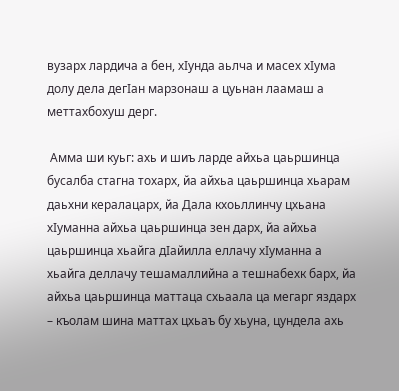вузарх лардича а бен, хIунда аьлча и масех хIума долу дела дегIан марзонаш а цуьнан лаамаш а меттахбохуш дерг.

 Амма ши куьг: ахь и шиъ ларде айхьа цаьршинца бусалба стагна тохарх, йа айхьа цаьршинца хьарам даьхни кералацарх, йа Дала кхоьллинчу цхьана хIуманна айхьа цаьршинца зен дарх, йа айхьа цаьршинца хьайга дIайилла еллачу хIуманна а хьайга деллачу тешамаллийна а тешнабехк барх, йа айхьа цаьршинца маттаца схьаала ца мегарг яздарх – къолам шина маттах цхьаъ бу хьуна, цундела ахь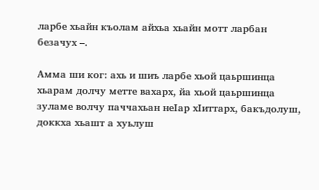ларбе хьайн къолам айхьа хьайн мотт ларбан безачух –.

Амма ши ког: ахь и шиъ ларбе хьой цаьршинца хьарам долчу метте вахарх, йа хьой цаьршинца зуламе волчу паччахьан неIар хIиттарх, бакъдолуш, доккха хьашт а хуьлуш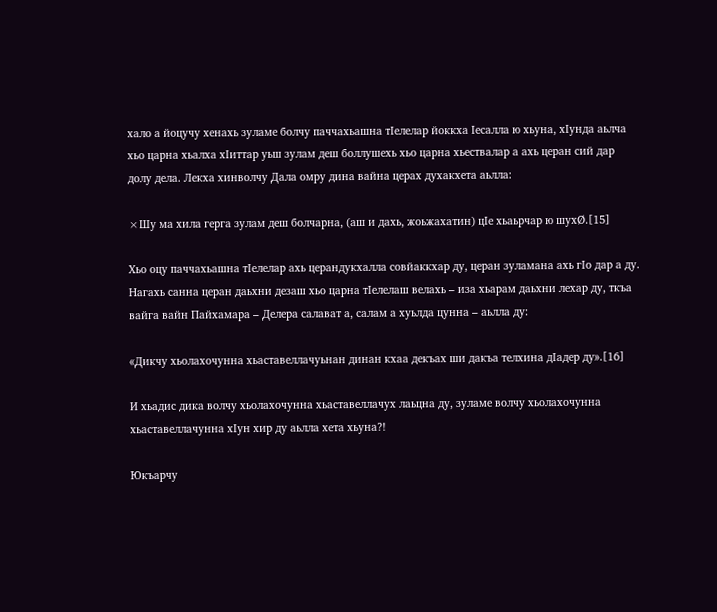хало а йоцучу хенахь зуламе болчу паччахьашна тIелелар йоккха Iесалла ю хьуна, хIунда аьлча хьо царна хьалха хIиттар уьш зулам деш боллушехь хьо царна хьествалар а ахь церан сий дар долу дела. Лекха хинволчу Дала омру дина вайна церах духакхета аьлла:

×Шу ма хила герга зулам деш болчарна, (аш и дахь, жоьжахатин) цIе хьаьрчар ю шухØ.[15]

Хьо оцу паччахьашна тIелелар ахь церандукхалла совйаккхар ду, церан зуламана ахь гIо дар а ду. Нагахь санна церан даьхни дезаш хьо царна тIелелаш велахь – иза хьарам даьхни лехар ду, ткъа вайга вайн Пайхамара – Делера салават а, салам а хуьлда цунна – аьлла ду:

«Дикчу хьолахочунна хьаставеллачуьнан динан кхаа декъах ши дакъа телхина дIадер ду».[16]

И хьадис дика волчу хьолахочунна хьаставеллачух лаьцна ду, зуламе волчу хьолахочунна хьаставеллачунна хIун хир ду аьлла хета хьуна?!

Юкъарчу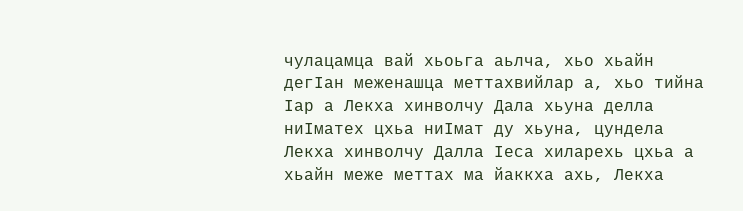чулацамца вай хьоьга аьлча, хьо хьайн дегIан меженашца меттахвийлар а, хьо тийна Iар а Лекха хинволчу Дала хьуна делла ниIматех цхьа ниIмат ду хьуна, цундела Лекха хинволчу Далла Iеса хиларехь цхьа а хьайн меже меттах ма йаккха ахь, Лекха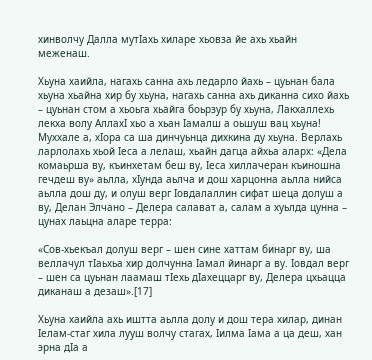хинволчу Далла мутIахь хиларе хьовза йе ахь хьайн меженаш.

Хьуна хаийла, нагахь санна ахь ледарло йахь – цуьнан бала хьуна хьайна хир бу хьуна, нагахь санна ахь диканна сихо йахь – цуьнан стом а хьоьга хьайга боьрзур бу хьуна, Лакхаллехь лекха волу АллахI хьо а хьан Iамалш а оьшуш вац хьуна! Муххале а, хIора са ша динчуьнца дихкина ду хьуна. Верлахь ларлолахь хьой Iеса а лелаш, хьайн дагца айхьа аларх: «Дела комаьрша ву, къинхетам беш ву, Iеса хиллачеран къиношна гечдеш ву» аьлла, хIунда аьлча и дош харцонна аьлла нийса аьлла дош ду, и олуш верг Iовдалаллин сифат шеца долуш а ву, Делан Элчано – Делера салават а, салам а хуьлда цунна – цунах лаьцна аларе терра:

«Сов-хьекъал долуш верг – шен сине хаттам бинарг ву, ша веллачул тIаьхьа хир долчунна Iамал йинарг а ву. Iовдал верг – шен са цуьнан лаамаш тIехь дIахеццарг ву, Делера цхьацца диканаш а дезаш».[17]

Хьуна хаийла ахь иштта аьлла долу и дош тера хилар, динан Iелам-стаг хила лууш волчу стагах, Iилма Iама а ца деш, хан эрна дIа а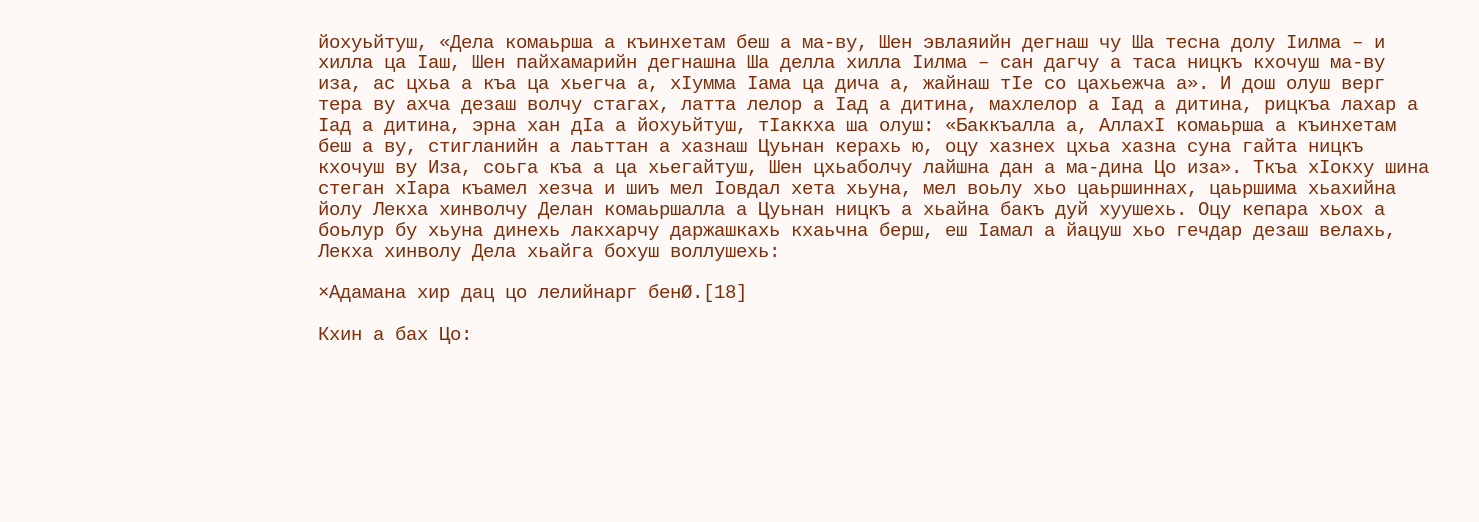йохуьйтуш, «Дела комаьрша а къинхетам беш а ма-ву, Шен эвлаяийн дегнаш чу Ша тесна долу Iилма – и хилла ца Iаш, Шен пайхамарийн дегнашна Ша делла хилла Iилма – сан дагчу а таса ницкъ кхочуш ма-ву иза, ас цхьа а къа ца хьегча а, хIумма Iама ца дича а, жайнаш тIе со цахьежча а». И дош олуш верг тера ву ахча дезаш волчу стагах, латта лелор а Iад а дитина, махлелор а Iад а дитина, рицкъа лахар а Iад а дитина, эрна хан дIа а йохуьйтуш, тIаккха ша олуш: «Баккъалла а, АллахI комаьрша а къинхетам беш а ву, стигланийн а лаьттан а хазнаш Цуьнан керахь ю, оцу хазнех цхьа хазна суна гайта ницкъ кхочуш ву Иза, соьга къа а ца хьегайтуш, Шен цхьаболчу лайшна дан а ма-дина Цо иза». Ткъа хIокху шина стеган хIара къамел хезча и шиъ мел Iовдал хета хьуна, мел воьлу хьо цаьршиннах, цаьршима хьахийна йолу Лекха хинволчу Делан комаьршалла а Цуьнан ницкъ а хьайна бакъ дуй хуушехь. Оцу кепара хьох а боьлур бу хьуна динехь лакхарчу даржашкахь кхаьчна берш, еш Iамал а йацуш хьо гечдар дезаш велахь, Лекха хинволу Дела хьайга бохуш воллушехь:

×Адамана хир дац цо лелийнарг бенØ.[18]

Кхин а бах Цо: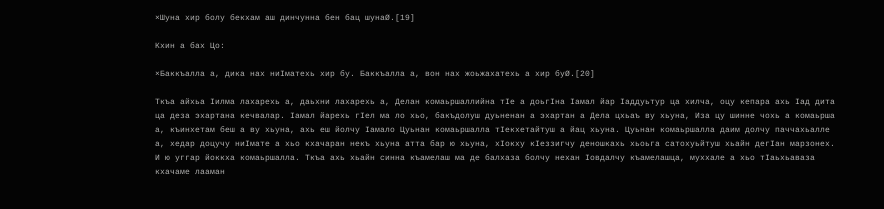×Шуна хир болу бекхам аш динчунна бен бац шунаØ.[19]

Кхин а бах Цо:

×Баккъалла а, дика нах ниIматехь хир бу. Баккъалла а, вон нах жоьжахатехь а хир буØ.[20]

Ткъа айхьа Iилма лахарехь а, даьхни лахарехь а, Делан комаьршаллийна тIе а доьгIна Iамал йар Iаддуьтур ца хилча, оцу кепара ахь Iад дита ца деза эхартана кечвалар. Iамал йарехь гIел ма ло хьо, бакъдолуш дуьненан а эхартан а Дела цхьаъ ву хьуна, Иза цу шинне чохь а комаьрша а, къинхетам беш а ву хьуна, ахь еш йолчу Iамало Цуьнан комаьршалла тIекхетайтуш а йац хьуна. Цуьнан комаьршалла даим долчу паччахьалле а, хедар доцучу ниIмате а хьо кхачаран некъ хьуна атта бар ю хьуна, хIокху кIеззигчу деношкахь хьоьга сатохуьйтуш хьайн дегIан марзонех. И ю уггар йоккха комаьршалла. Ткъа ахь хьайн синна къамелаш ма де балхаза болчу нехан Iовдалчу къамелашца, муххале а хьо тIаьхьаваза кхачаме лааман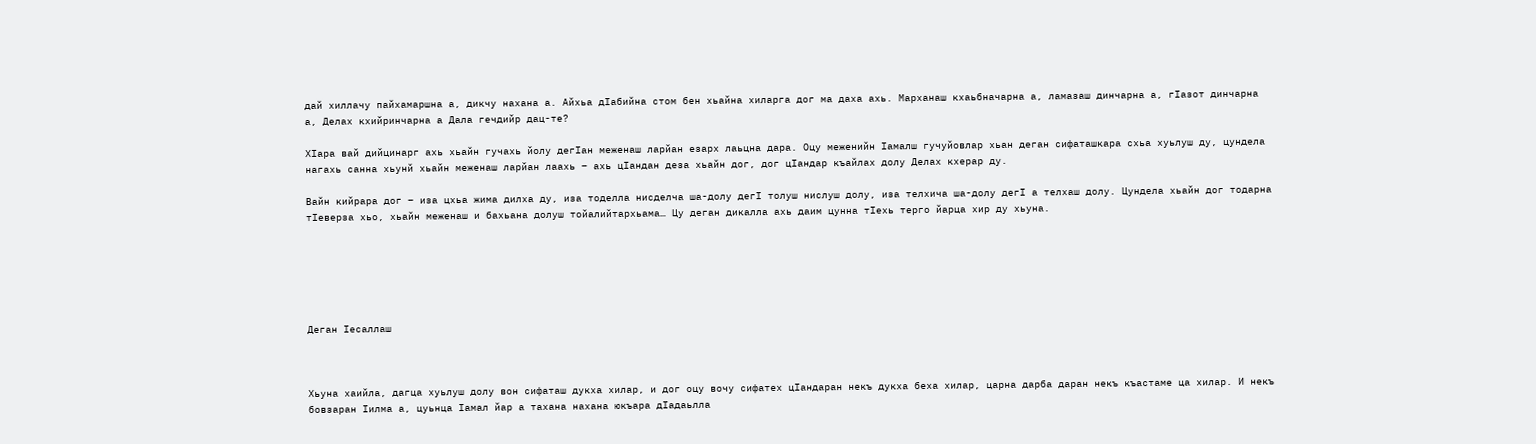дай хиллачу пайхамаршна а, дикчу нахана а. Айхьа дIабийна стом бен хьайна хиларга дог ма даха ахь. Марханаш кхаьбначарна а, ламазаш динчарна а, гIазот динчарна а, Делах кхийринчарна а Дала гечдийр дац-те?

ХIара вай дийцинарг ахь хьайн гучахь йолу дегIан меженаш ларйан езарх лаьцна дара. Оцу меженийн Iамалш гучуйовлар хьан деган сифаташкара схьа хуьлуш ду, цундела нагахь санна хьунй хьайн меженаш ларйан лаахь – ахь цIандан деза хьайн дог, дог цIандар къайлах долу Делах кхерар ду.

Вайн кийрара дог – иза цхьа жима дилха ду, иза тоделла нисделча ша-долу дегI толуш нислуш долу, иза телхича ша-долу дегI а телхаш долу. Цундела хьайн дог тодарна тIеверза хьо, хьайн меженаш и бахьана долуш тойалийтархьама… Цу деган дикалла ахь даим цунна тIехь терго йарца хир ду хьуна.






Деган Iесаллаш



Хьуна хаийла, дагца хуьлуш долу вон сифаташ дукха хилар, и дог оцу вочу сифатех цIандаран некъ дукха беха хилар, царна дарба даран некъ къастаме ца хилар. И некъ бовзаран Iилма а, цуьнца Iамал йар а тахана нахана юкъара дIадаьлла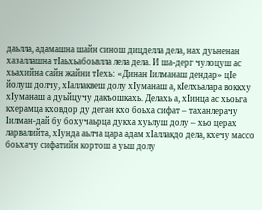даьлла, адамашна шайн синош дицделла дела, нах дуьненан хазаллашна тIаьхьабоьвлла лела дела. И ша-дерг чулоцуш ас хьахийна сайн жайни тIехь: «Динан Iилманаш дендар» цIе йолуш долчу, хIаллаквеш долу хIуманаш а, кIелхьалара воккху хIуманаш а дуьйцучу дакъошкахь. Делахь а, хIинца ас хьоьга кхерамца кховдор ду деган кхо боьха сифат – таханлерачу Iилман-дай бу бохучаьрца дукха хуьлуш долу – хьо церах ларвалийта, хIунда аьлча цара адам хIаллакдо дела, кхечу массо боьхачу сифатийн кортош а уьш долу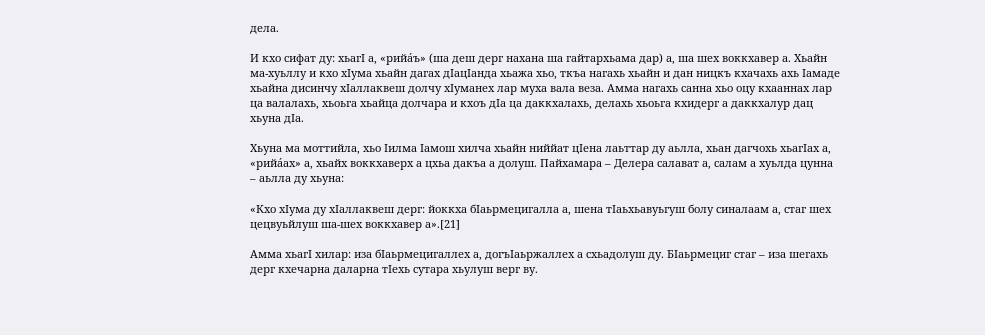дела.

И кхо сифат ду: хьагI а, «рийáъ» (ша деш дерг нахана ша гайтархьама дар) а, ша шех воккхавер а. Хьайн ма-хуьллу и кхо хIума хьайн дагах дIацIанда хьажа хьо, ткъа нагахь хьайн и дан ницкъ кхачахь ахь Iамаде хьайна дисинчу хIаллаквеш долчу хIуманех лар муха вала веза. Амма нагахь санна хьо оцу кхааннах лар ца валалахь, хьоьга хьайца долчара и кхоъ дIа ца даккхалахь, делахь хьоьга кхидерг а даккхалур дац хьуна дIа.

Хьуна ма моттийла, хьо Iилма Iамош хилча хьайн ниййат цIена лаьттар ду аьлла, хьан дагчохь хьагIах а, «рийáах» а, хьайх воккхаверх а цхьа дакъа а долуш. Пайхамара – Делера салават а, салам а хуьлда цунна – аьлла ду хьуна:

«Кхо хIума ду хIаллаквеш дерг: йоккха бIаьрмецигалла а, шена тIаьхьавуьгуш болу синалаам а, стаг шех цецвуьйлуш ша-шех воккхавер а».[21]

Амма хьагI хилар: иза бIаьрмецигаллех а, догъIаьржаллех а схьадолуш ду. БIаьрмециг стаг – иза шегахь дерг кхечарна даларна тIехь сутара хьулуш верг ву.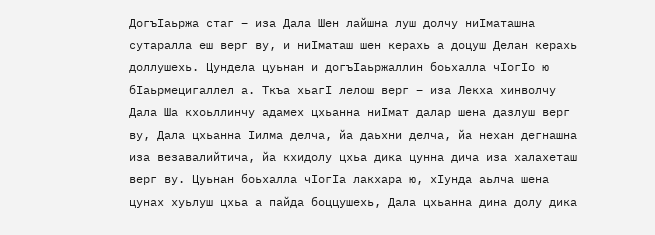ДогъIаьржа стаг – иза Дала Шен лайшна луш долчу ниIматашна сутаралла еш верг ву, и ниIматаш шен керахь а доцуш Делан керахь доллушехь. Цундела цуьнан и догъIаьржаллин боьхалла чIогIо ю бIаьрмецигаллел а. Ткъа хьагI лелош верг – иза Лекха хинволчу Дала Ша кхоьллинчу адамех цхьанна ниIмат далар шена дазлуш верг ву, Дала цхьанна Iилма делча, йа даьхни делча, йа нехан дегнашна иза везавалийтича, йа кхидолу цхьа дика цунна дича иза халахеташ верг ву. Цуьнан боьхалла чIогIа лакхара ю, хIунда аьлча шена цунах хуьлуш цхьа а пайда боццушехь, Дала цхьанна дина долу дика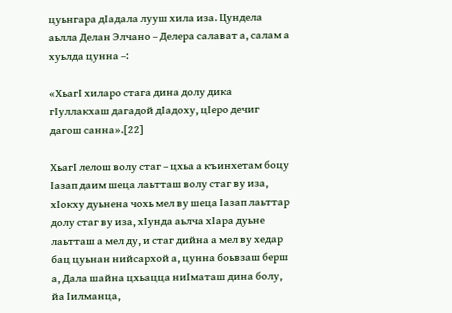цуьнгара дIадала лууш хила иза. Цундела аьлла Делан Элчано – Делера салават а, салам а хуьлда цунна –:

«ХьагI хиларо стага дина долу дика гIуллакхаш дагадой дIадоху, цIеро дечиг дагош санна».[22]

ХьагI лелош волу стаг – цхьа а къинхетам боцу Iазап даим шеца лаьтташ волу стаг ву иза, хIокху дуьнена чохь мел ву шеца Iазап лаьттар долу стаг ву иза, хIунда аьлча хIара дуьне лаьтташ а мел ду, и стаг дийна а мел ву хедар бац цуьнан нийсархой а, цунна боьвзаш берш а, Дала шайна цхьацца ниIматаш дина болу, йа Iилманца,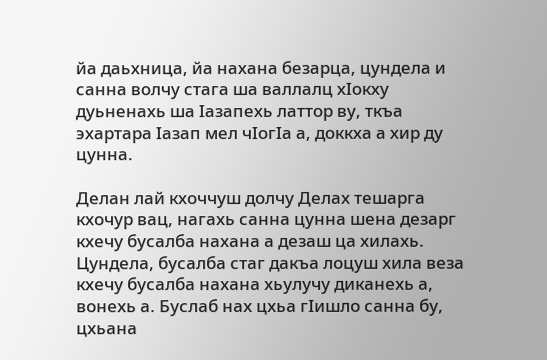йа даьхница, йа нахана безарца, цундела и санна волчу стага ша валлалц хIокху дуьненахь ша Iазапехь латтор ву, ткъа эхартара Iазап мел чIогIа а, доккха а хир ду цунна.

Делан лай кхоччуш долчу Делах тешарга кхочур вац, нагахь санна цунна шена дезарг кхечу бусалба нахана а дезаш ца хилахь. Цундела, бусалба стаг дакъа лоцуш хила веза кхечу бусалба нахана хьулучу диканехь а, вонехь а. Буслаб нах цхьа гIишло санна бу, цхьана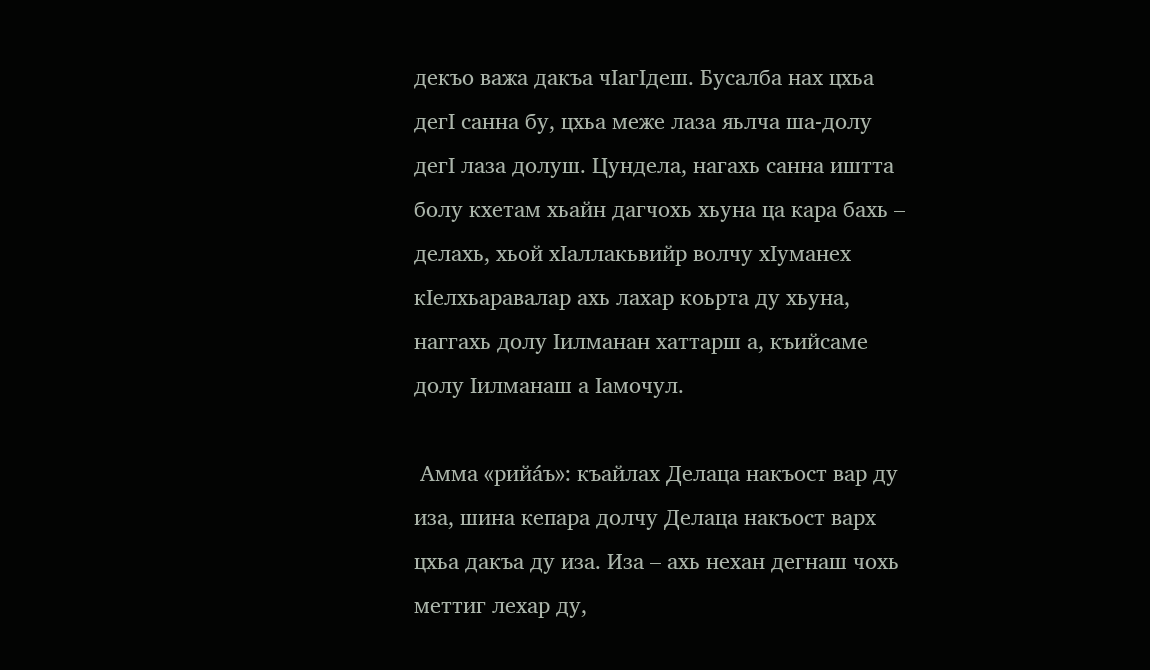декъо важа дакъа чIагIдеш. Бусалба нах цхьа дегI санна бу, цхьа меже лаза яьлча ша-долу дегI лаза долуш. Цундела, нагахь санна иштта болу кхетам хьайн дагчохь хьуна ца кара бахь – делахь, хьой хIаллакьвийр волчу хIуманех кIелхьаравалар ахь лахар коьрта ду хьуна, наггахь долу Iилманан хаттарш а, къийсаме долу Iилманаш а Iамочул.

 Амма «рийáъ»: къайлах Делаца накъост вар ду иза, шина кепара долчу Делаца накъост варх цхьа дакъа ду иза. Иза – ахь нехан дегнаш чохь меттиг лехар ду,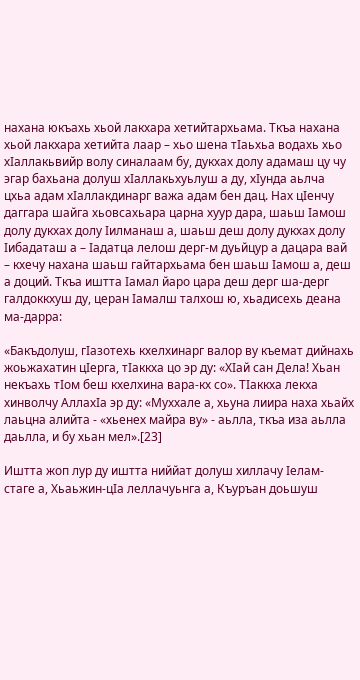нахана юкъахь хьой лакхара хетийтархьама. Ткъа нахана хьой лакхара хетийта лаар – хьо шена тIаьхьа водахь хьо хIаллакьвийр волу синалаам бу, дукхах долу адамаш цу чу эгар бахьана долуш хIаллакьхуьлуш а ду, хIунда аьлча цхьа адам хIаллакдинарг важа адам бен дац. Нах цIенчу даггара шайга хьовсахьара царна хуур дара, шаьш Iамош долу дукхах долу Iилманаш а, шаьш деш долу дукхах долу Iибадаташ а – Iадатца лелош дерг-м дуьйцур а дацара вай – кхечу нахана шаьш гайтархьама бен шаьш Iамош а, деш а доций. Ткъа иштта Iамал йаро цара деш дерг ша-дерг галдоккхуш ду, церан Iамалш талхош ю, хьадисехь деана ма-дарра:

«Бакъдолуш, гIазотехь кхелхинарг валор ву къемат дийнахь жоьжахатин цIерга, тIаккха цо эр ду: «ХIай сан Дела! Хьан некъахь тIом беш кхелхина вара-кх со». ТIаккха лекха хинволчу АллахIа эр ду: «Муххале а, хьуна лиира наха хьайх лаьцна алийта - «хьенех майра ву» - аьлла, ткъа иза аьлла даьлла, и бу хьан мел».[23]

Иштта жоп лур ду иштта ниййат долуш хиллачу Iелам-стаге а, Хьаьжин-цIа леллачуьнга а, Къуръан доьшуш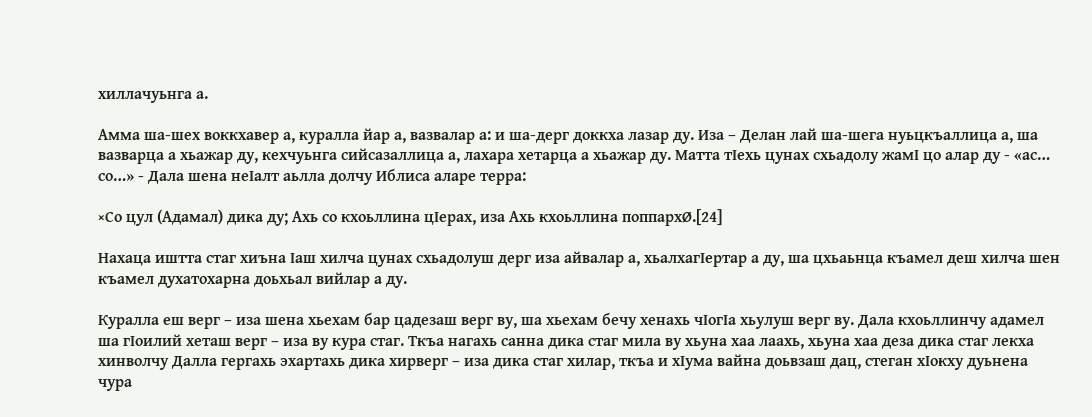хиллачуьнга а.

Амма ша-шех воккхавер а, куралла йар а, вазвалар а: и ша-дерг доккха лазар ду. Иза – Делан лай ша-шега нуьцкъаллица а, ша вазварца а хьажар ду, кехчуьнга сийсазаллица а, лахара хетарца а хьажар ду. Матта тIехь цунах схьадолу жамI цо алар ду - «ас… со…» - Дала шена неIалт аьлла долчу Иблиса аларе терра:

×Со цул (Адамал) дика ду; Ахь со кхоьллина цIерах, иза Ахь кхоьллина поппархØ.[24]

Нахаца иштта стаг хиъна Iаш хилча цунах схьадолуш дерг иза айвалар а, хьалхагIертар а ду, ша цхьаьнца къамел деш хилча шен къамел духатохарна доьхьал вийлар а ду.

Куралла еш верг – иза шена хьехам бар цадезаш верг ву, ша хьехам бечу хенахь чIогIа хьулуш верг ву. Дала кхоьллинчу адамел ша гIоилий хеташ верг – иза ву кура стаг. Ткъа нагахь санна дика стаг мила ву хьуна хаа лаахь, хьуна хаа деза дика стаг лекха хинволчу Далла гергахь эхартахь дика хирверг – иза дика стаг хилар, ткъа и хIума вайна доьвзаш дац, стеган хIокху дуьнена чура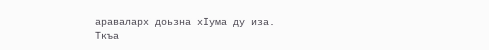араваларх доьзна хIума ду иза. Ткъа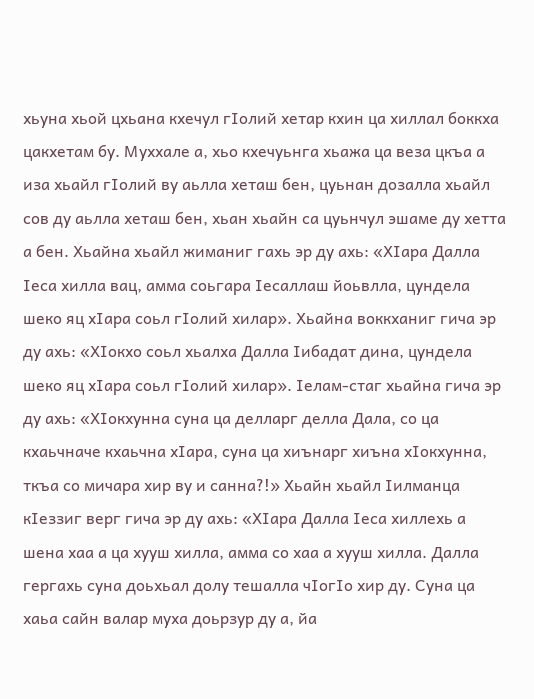хьуна хьой цхьана кхечул гIолий хетар кхин ца хиллал боккха цакхетам бу. Муххале а, хьо кхечуьнга хьажа ца веза цкъа а иза хьайл гIолий ву аьлла хеташ бен, цуьнан дозалла хьайл сов ду аьлла хеташ бен, хьан хьайн са цуьнчул эшаме ду хетта а бен. Хьайна хьайл жиманиг гахь эр ду ахь: «ХIара Далла Iеса хилла вац, амма соьгара Iесаллаш йоьвлла, цундела шеко яц хIара соьл гIолий хилар». Хьайна воккханиг гича эр ду ахь: «ХIокхо соьл хьалха Далла Iибадат дина, цундела шеко яц хIара соьл гIолий хилар». Iелам-стаг хьайна гича эр ду ахь: «ХIокхунна суна ца делларг делла Дала, со ца кхаьчначе кхаьчна хIара, суна ца хиънарг хиъна хIокхунна, ткъа со мичара хир ву и санна?!» Хьайн хьайл Iилманца кIеззиг верг гича эр ду ахь: «ХIара Далла Iеса хиллехь а шена хаа а ца хууш хилла, амма со хаа а хууш хилла. Далла гергахь суна доьхьал долу тешалла чIогIо хир ду. Суна ца хаьа сайн валар муха доьрзур ду а, йа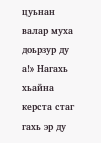цуьнан валар муха доьрзур ду а!» Нагахь хьайна керста стаг гахь эр ду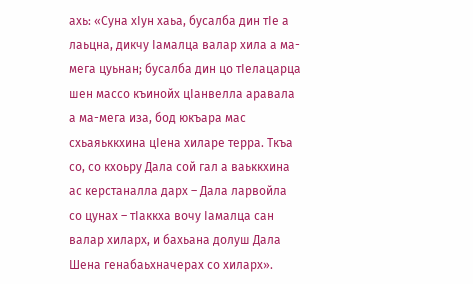ахь: «Суна хIун хаьа, бусалба дин тIе а лаьцна, дикчу Iамалца валар хила а ма-мега цуьнан; бусалба дин цо тIелацарца шен массо къинойх цIанвелла аравала а ма-мега иза, бод юкъара мас схьаяьккхина цIена хиларе терра. Ткъа со, со кхоьру Дала сой гал а ваьккхина ас керстаналла дарх – Дала ларвойла со цунах – тIаккха вочу Iамалца сан валар хиларх, и бахьана долуш Дала Шена генабаьхначерах со хиларх».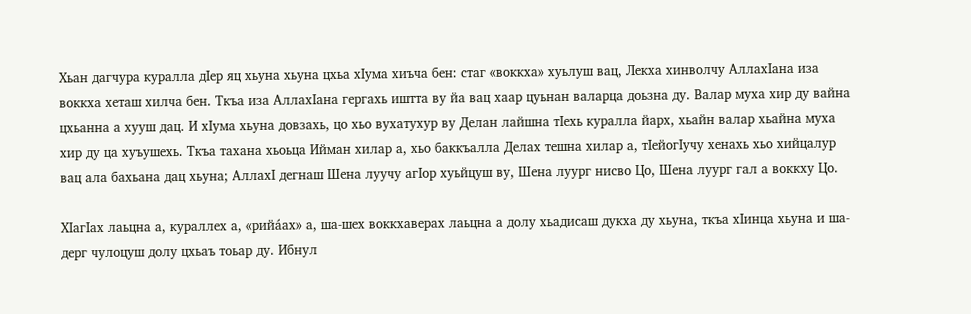Хьан дагчура куралла дIер яц хьуна хьуна цхьа хIума хиъча бен: стаг «воккха» хуьлуш вац, Лекха хинволчу АллахIана иза воккха хеташ хилча бен. Ткъа иза АллахIана гергахь иштта ву йа вац хаар цуьнан валарца доьзна ду. Валар муха хир ду вайна цхьанна а хууш дац. И хIума хьуна довзахь, цо хьо вухатухур ву Делан лайшна тIехь куралла йарх, хьайн валар хьайна муха хир ду ца хуъушехь. Ткъа тахана хьоьца Ийман хилар а, хьо баккъалла Делах тешна хилар а, тIейогIучу хенахь хьо хийцалур вац ала бахьана дац хьуна; АллахI дегнаш Шена луучу агIор хуьйцуш ву, Шена луург нисво Цо, Шена луург гал а воккху Цо.

ХIагIах лаьцна а, кураллех а, «рийáах» а, ша-шех воккхаверах лаьцна а долу хьадисаш дукха ду хьуна, ткъа хIинца хьуна и ша-дерг чулоцуш долу цхьаъ тоьар ду. Ибнул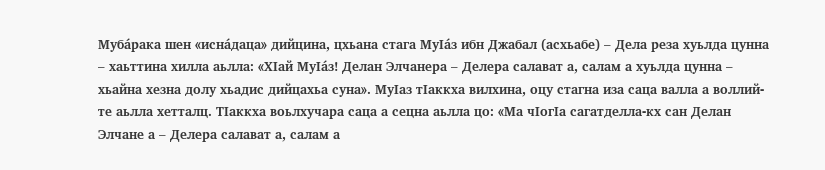Мубáрака шен «иснáдаца» дийцина, цхьана стага МуIáз ибн Джабал (асхьабе) – Дела реза хуьлда цунна – хаьттина хилла аьлла: «ХIай МуIáз! Делан Элчанера – Делера салават а, салам а хуьлда цунна – хьайна хезна долу хьадис дийцахьа суна». МуIаз тIаккха вилхина, оцу стагна иза саца валла а воллий-те аьлла хетталц. ТIаккха воьлхучара саца а сецна аьлла цо: «Ма чIогIа сагатделла-кх сан Делан Элчане а – Делера салават а, салам а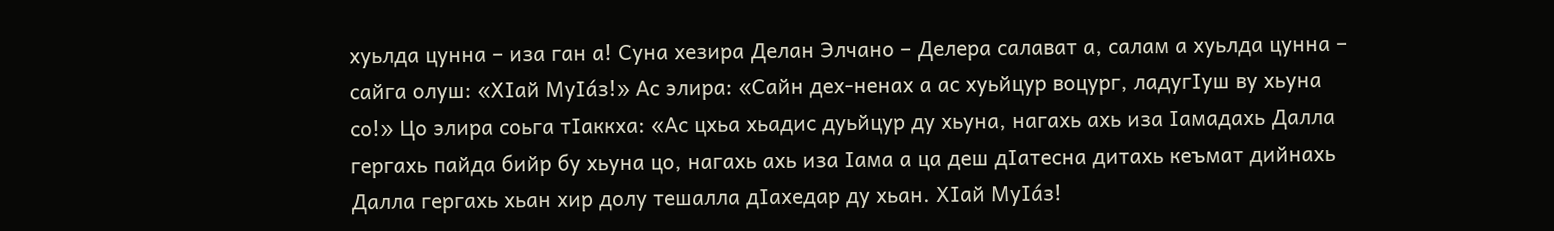хуьлда цунна – иза ган а! Суна хезира Делан Элчано – Делера салават а, салам а хуьлда цунна – сайга олуш: «ХIай МуIáз!» Ас элира: «Сайн дех-ненах а ас хуьйцур воцург, ладугIуш ву хьуна со!» Цо элира соьга тIаккха: «Ас цхьа хьадис дуьйцур ду хьуна, нагахь ахь иза Iамадахь Далла гергахь пайда бийр бу хьуна цо, нагахь ахь иза Iама а ца деш дIатесна дитахь кеъмат дийнахь Далла гергахь хьан хир долу тешалла дIахедар ду хьан. ХIай МуIáз!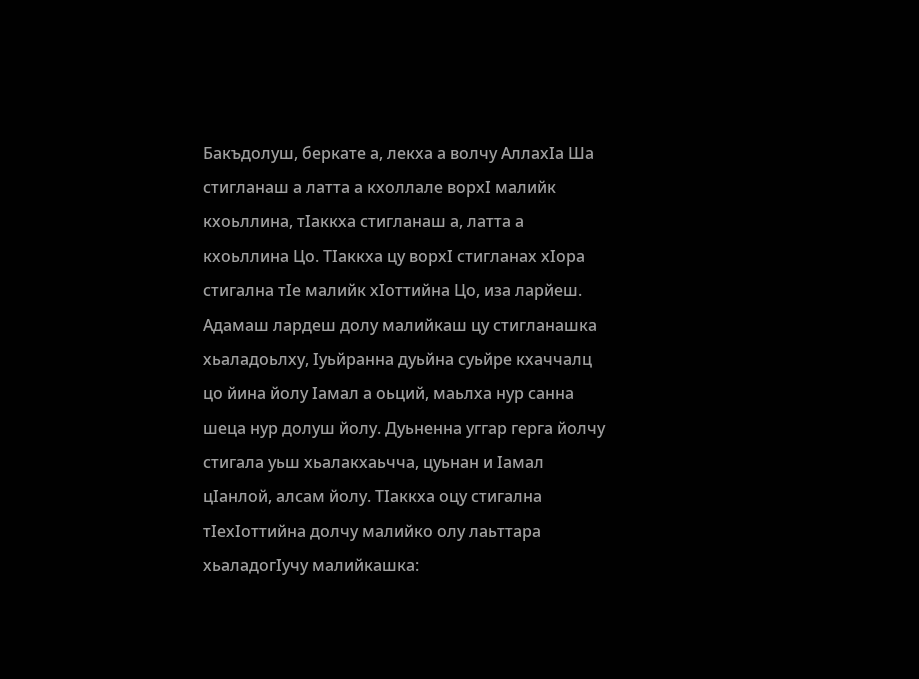Бакъдолуш, беркате а, лекха а волчу АллахIа Ша стигланаш а латта а кхоллале ворхI малийк кхоьллина, тIаккха стигланаш а, латта а кхоьллина Цо. ТIаккха цу ворхI стигланах хIора стигална тIе малийк хIоттийна Цо, иза ларйеш. Адамаш лардеш долу малийкаш цу стигланашка хьаладоьлху, Iуьйранна дуьйна суьйре кхаччалц цо йина йолу Iамал а оьций, маьлха нур санна шеца нур долуш йолу. Дуьненна уггар герга йолчу стигала уьш хьалакхаьчча, цуьнан и Iамал цIанлой, алсам йолу. ТIаккха оцу стигална тIехIоттийна долчу малийко олу лаьттара хьаладогIучу малийкашка: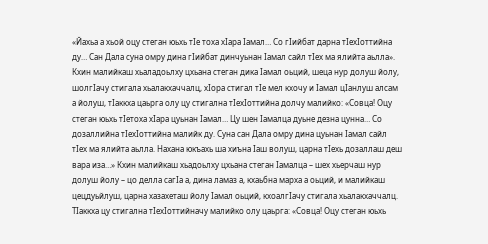«Йахьа а хьой оцу стеган юьхь тIе тоха хIара Iамал… Со гIийбат дарна тIехIоттийна ду… Сан Дала суна омру дина гIийбат динчуьнан Iамал сайл тIех ма ялийта аьлла». Кхин малийкаш хьаладоьлху цхьана стеган дика Iамал оьций, шеца нур долуш йолу, шолгIачу стигала хьалакхаччалц, хIора стигал тIе мел кхочу и Iамал цIанлуш алсам а йолуш, тIаккха цаьрга олу цу стигална тIехIоттийна долчу малийко: «Совца! Оцу стеган юьхь тIетоха хIара цуьнан Iамал… Цу шен Iамалца дуьне дезна цунна… Со дозаллийна тIехIоттийна малийк ду. Суна сан Дала омру дина цуьнан Iамал сайл тIех ма ялийта аьлла. Нахана юкъахь ша хиъна Iаш волуш, царна тIехь дозаллаш деш вара иза…» Кхин малийкаш хьадоьлху цхьана стеган Iамалца – шех хьерчаш нур долуш йолу – цо делла сагIа а, дина ламаз а, кхаьбна марха а оьций, и малийкаш цецдуьйлуш, царна хазахеташ йолу Iамал оьций, кхоалгIачу стигала хьалакхаччалц. ТIаккха цу стигална тIехIоттийначу малийко олу цаьрга: «Совца! Оцу стеган юьхь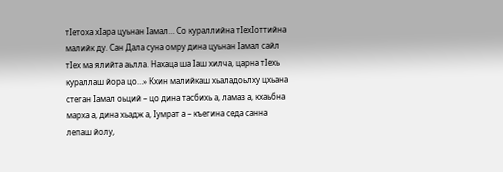тIетоха хIара цуьнан Iамал… Со кураллийна тIехIоттийна малийк ду. Сан Дала суна омру дина цуьнан Iамал сайл тIех ма ялийта аьлла. Нахаца ша Iаш хилча, царна тIехь кураллаш йора цо…» Кхин малийкаш хьаладоьлху цхьана стеган Iамал оьций – цо дина тасбихь а, ламаз а, кхаьбна марха а, дина хьадж а, Iумрат а – къегина седа санна лепаш йолу,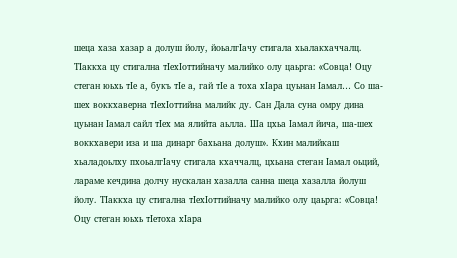шеца хаза хазар а долуш йолу, йоьалгIачу стигала хьалакхаччалц. ТIаккха цу стигална тIехIоттийначу малийко олу цаьрга: «Совца! Оцу стеган юьхь тIе а, букъ тIе а, гай тIе а тоха хIара цуьнан Iамал… Со ша-шех воккхаверна тIехIоттийна малийк ду. Сан Дала суна омру дина цуьнан Iамал сайл тIех ма ялийта аьлла. Ша цхьа Iамал йича, ша-шех воккхавери иза и ша динарг бахьана долуш». Кхин малийкаш хьаладоьлху пхоьалгIачу стигала кхаччалц, цхьана стеган Iамал оьций, лараме кечдина долчу нускалан хазалла санна шеца хазалла йолуш йолу. ТIаккха цу стигална тIехIоттийначу малийко олу цаьрга: «Совца! Оцу стеган юьхь тIетоха хIара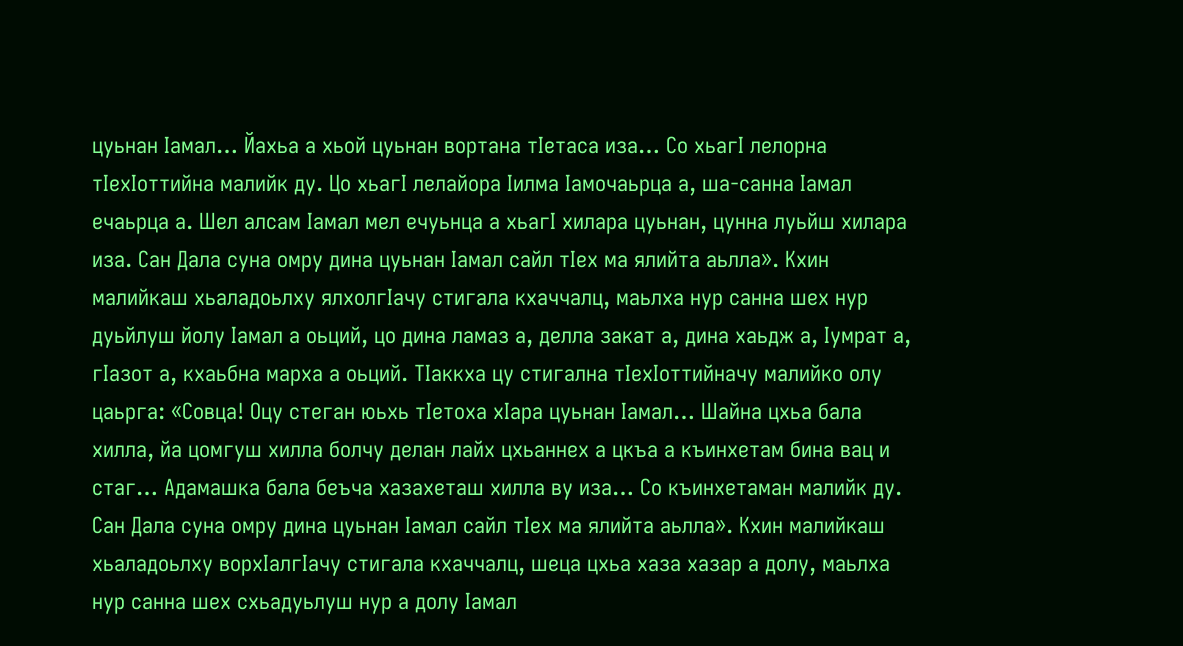цуьнан Iамал… Йахьа а хьой цуьнан вортана тIетаса иза… Со хьагI лелорна тIехIоттийна малийк ду. Цо хьагI лелайора Iилма Iамочаьрца а, ша-санна Iамал ечаьрца а. Шел алсам Iамал мел ечуьнца а хьагI хилара цуьнан, цунна луьйш хилара иза. Сан Дала суна омру дина цуьнан Iамал сайл тIех ма ялийта аьлла». Кхин малийкаш хьаладоьлху ялхолгIачу стигала кхаччалц, маьлха нур санна шех нур дуьйлуш йолу Iамал а оьций, цо дина ламаз а, делла закат а, дина хаьдж а, Iумрат а, гIазот а, кхаьбна марха а оьций. ТIаккха цу стигална тIехIоттийначу малийко олу цаьрга: «Совца! Оцу стеган юьхь тIетоха хIара цуьнан Iамал… Шайна цхьа бала хилла, йа цомгуш хилла болчу делан лайх цхьаннех а цкъа а къинхетам бина вац и стаг… Адамашка бала беъча хазахеташ хилла ву иза… Со къинхетаман малийк ду. Сан Дала суна омру дина цуьнан Iамал сайл тIех ма ялийта аьлла». Кхин малийкаш хьаладоьлху ворхIалгIачу стигала кхаччалц, шеца цхьа хаза хазар а долу, маьлха нур санна шех схьадуьлуш нур а долу Iамал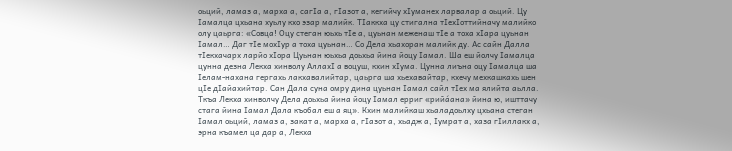оьций, ламаз а, марха а, сагIа а, гIазот а, кегийчу хIуманех ларвалар а оьций. Цу Iамалца цхьана хуьлу кхо эзар малийк. ТIаккха цу стигална тIехIоттийначу малийко олу цаьрга: «Совца! Оцу стеган юьхь тIе а, цуьнан меженаш тIе а тоха хIара цуьнан Iамал… Даг тIе мохIур а тоха цуьнан… Со Дела хьахоран малийк ду. Ас сайн Далла тIекхачарх ларйо хIора Цуьнан юьхьа доьхьа йина йоцу Iамал. Ша еш йолчу Iамалца цунна дезна Лекха хинволу АллахI а воцуш, кхин хIума. Цунна лиъна оцу Iамалца ша Iелам-нахана гергахь лакхавалийтар, цаьрга ша хьехавайтар, кхечу мехкашкахь шен цIе дIайахийтар. Сан Дала суна омру дина цуьнан Iамал сайл тIех ма ялийта аьлла. Ткъа Лекха хинволчу Дела доьхьа йина йоцу Iамал ерриг «рийáана» йина ю, ишттачу стага йина Iамал Дала къобал еш а яц». Кхин малийкаш хьаладоьлху цхьана стеган Iамал оьций, ламаз а, закат а, марха а, гIазот а, хьадж а, Iумрат а, хаза гIиллакх а, эрна къамел ца дар а, Лекха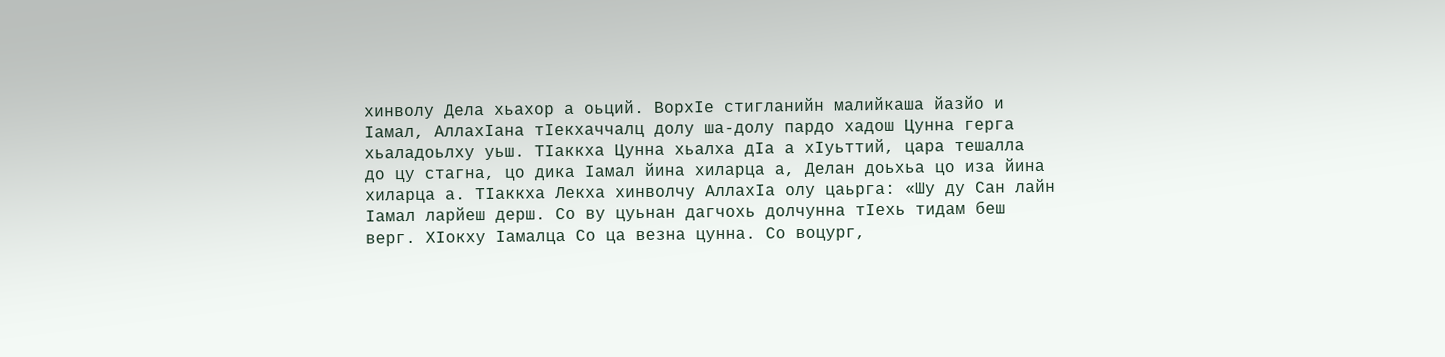хинволу Дела хьахор а оьций. ВорхIе стигланийн малийкаша йазйо и Iамал, АллахIана тIекхаччалц долу ша-долу пардо хадош Цунна герга хьаладоьлху уьш. ТIаккха Цунна хьалха дIа а хIуьттий, цара тешалла  до цу стагна, цо дика Iамал йина хиларца а, Делан доьхьа цо иза йина хиларца а. ТIаккха Лекха хинволчу АллахIа олу цаьрга: «Шу ду Сан лайн Iамал ларйеш дерш. Со ву цуьнан дагчохь долчунна тIехь тидам беш верг. ХIокху Iамалца Со ца везна цунна. Со воцург,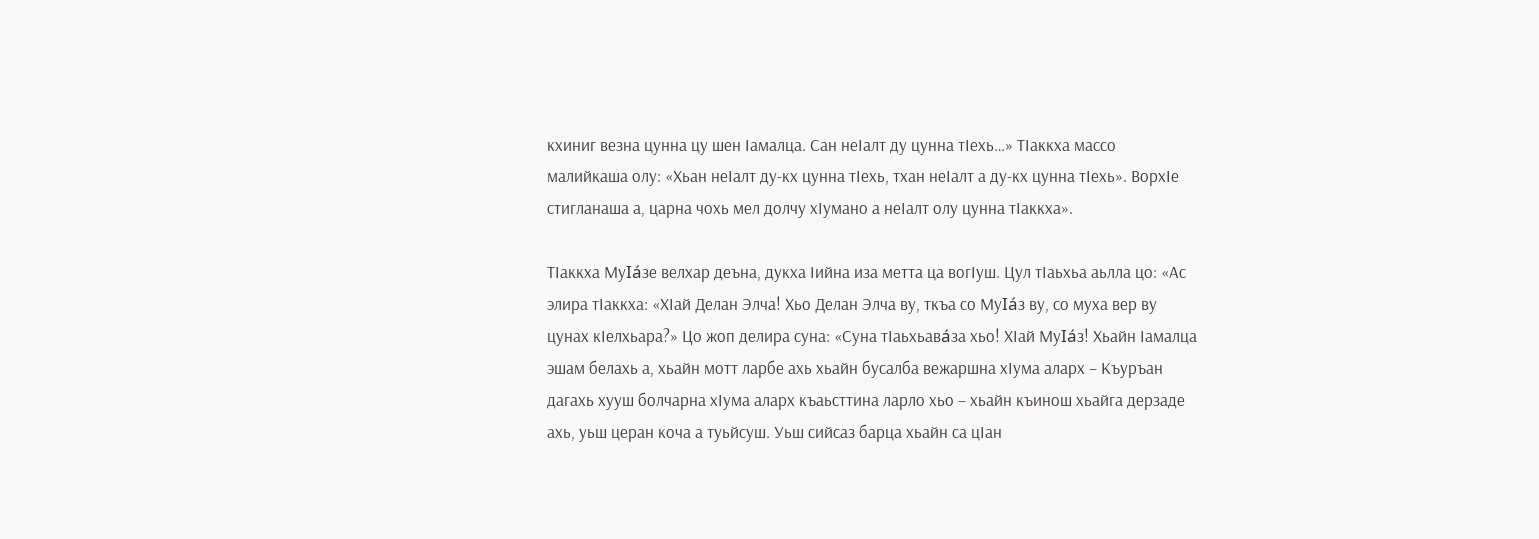кхиниг везна цунна цу шен Iамалца. Сан неIалт ду цунна тIехь…» ТIаккха массо малийкаша олу: «Хьан неIалт ду-кх цунна тIехь, тхан неIалт а ду-кх цунна тIехь». ВорхIе стигланаша а, царна чохь мел долчу хIумано а неIалт олу цунна тIаккха».

ТIаккха МуIáзе велхар деъна, дукха Iийна иза метта ца вогIуш. Цул тIаьхьа аьлла цо: «Ас элира тIаккха: «ХIай Делан Элча! Хьо Делан Элча ву, ткъа со МуIáз ву, со муха вер ву цунах кIелхьара?» Цо жоп делира суна: «Суна тIаьхьавáза хьо! ХIай МуIáз! Хьайн Iамалца эшам белахь а, хьайн мотт ларбе ахь хьайн бусалба вежаршна хIума аларх – Къуръан дагахь хууш болчарна хIума аларх къаьсттина ларло хьо – хьайн къинош хьайга дерзаде ахь, уьш церан коча а туьйсуш. Уьш сийсаз барца хьайн са цIан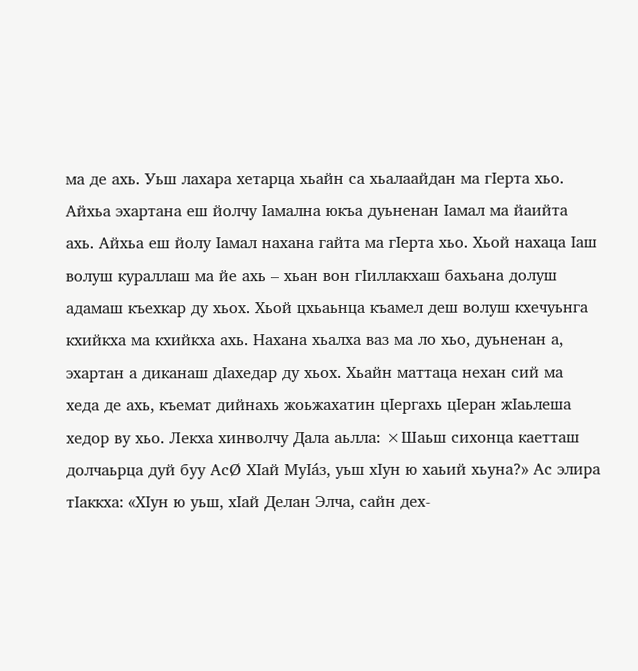ма де ахь. Уьш лахара хетарца хьайн са хьалаайдан ма гIерта хьо. Айхьа эхартана еш йолчу Iамална юкъа дуьненан Iамал ма йаийта ахь. Айхьа еш йолу Iамал нахана гайта ма гIерта хьо. Хьой нахаца Iаш волуш кураллаш ма йе ахь – хьан вон гIиллакхаш бахьана долуш адамаш къехкар ду хьох. Хьой цхьаьнца къамел деш волуш кхечуьнга кхийкха ма кхийкха ахь. Нахана хьалха ваз ма ло хьо, дуьненан а, эхартан а диканаш дIахедар ду хьох. Хьайн маттаца нехан сий ма хеда де ахь, къемат дийнахь жоьжахатин цIергахь цIеран жIаьлеша хедор ву хьо. Лекха хинволчу Дала аьлла: ×Шаьш сихонца каетташ долчаьрца дуй буу АсØ ХIай МуIáз, уьш хIун ю хаьий хьуна?» Ас элира тIаккха: «ХIун ю уьш, хIай Делан Элча, сайн дех-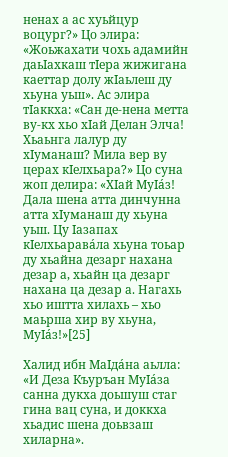ненах а ас хуьйцур воцург?» Цо элира: «Жоьжахати чохь адамийн даьIахкаш тIера жижигана каеттар долу жIаьлеш ду хьуна уьш». Ас элира тIаккха: «Сан де-нена метта ву-кх хьо хIай Делан Элча! Хьаьнга лалур ду хIуманаш? Мила вер ву церах кIелхьара?» Цо суна жоп делира: «ХIай МуIáз! Дала шена атта динчунна атта хIуманаш ду хьуна уьш. Цу Iазапах кIелхьаравáла хьуна тоьар ду хьайна дезарг нахана дезар а, хьайн ца дезарг нахана ца дезар а. Нагахь хьо иштта хилахь – хьо маьрша хир ву хьуна, МуIáз!»[25]

Халид ибн МаIдáна аьлла: «И Деза Къуръан МуIáза санна дукха доьшуш стаг гина вац суна, и доккха хьадис шена доьвзаш хиларна».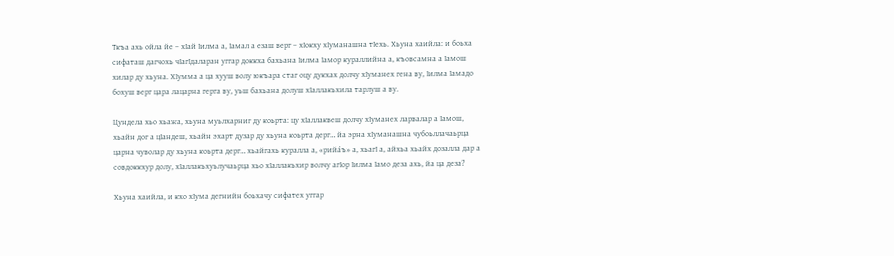Ткъа ахь ойла йе – хIай Iилма а, Iамал а езаш верг – хIокху хIуманашна тIехь. Хьуна хаийла: и боьха сифаташ дагчохь чIагIдаларан уггар доккха бахьана Iилма Iамор кураллийна а, къовсамна а Iамош хилар ду хьуна. ХIумма а ца хууш волу юкъара стаг оцу дукхах долчу хIуманех гена ву, Iилма Iамадо бохуш верг цара лацарна герга ву, уьш бахьана долуш хIаллакьхила тарлуш а ву.

Цундела хьо хьажа, хьуна муьлхарниг ду коьрта: цу хIаллаквеш долчу хIуманех ларвалар а Iамош, хьайн дог а цIандеш, хьайн эхарт дузар ду хьуна коьрта дерг… йа эрна хIуманашна чубоьллачаьрца царна чуволар ду хьуна коьрта дерг… хьайгахь куралла а, «рийáъ» а, хьагI а, айхьа хьайх дозалла дар а совдоккхур долу, хIаллакьхуьлучаьрца хьо хIаллакьхир волчу агIор Iилма Iамо деза ахь, йа ца деза?

Хьуна хаийла, и кхо хIума дегнийн боьхачу сифатех уггар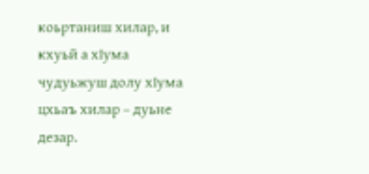коьртаниш хилар, и кхуьй а хIума чудуьжуш долу хIума цхьаъ хилар – дуьне дезар.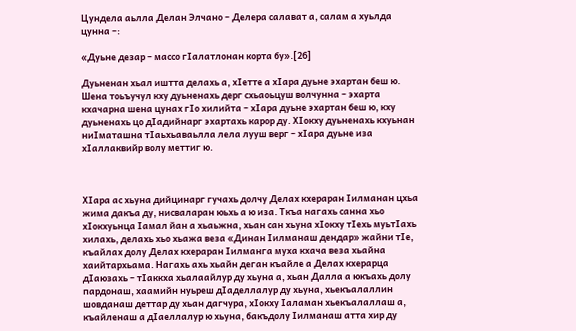Цундела аьлла Делан Элчано – Делера салават а, салам а хуьлда цунна –:

«Дуьне дезар – массо гIалатлонан корта бу».[26]

Дуьненан хьал иштта делахь а, хIетте а хIара дуьне эхартан беш ю. Шена тоьъучул кху дуьненахь дерг схьаоьцуш волчунна – эхарта кхачарна шена цунах гIо хилийта – хIара дуьне эхартан беш ю, кху дуьненахь цо дIадийнарг эхартахь карор ду. ХIокху дуьненахь кхуьнан ниIматашна тIаьхьаваьлла лела лууш верг – хIара дуьне иза хIаллаквийр волу меттиг ю.



ХIара ас хьуна дийцинарг гучахь долчу Делах кхераран Iилманан цхьа жима дакъа ду, нисваларан юьхь а ю иза. Ткъа нагахь санна хьо хIокхуьнца Iамал йан а хьаьжна, хьан сан хьуна хIокху тIехь муьтIахь хилахь, делахь хьо хьажа веза «Динан Iилманаш дендар» жайни тIе, къайлах долу Делах кхераран Iилманга муха кхача веза хьайна хаийтархьама. Нагахь ахь хьайн деган къайле а Делах кхерарца дIаюзахь – тIаккха хьалаайлур ду хьуна а, хьан Далла а юкъахь долу пардонаш, хаамийн нуьреш дIаделлалур ду хьуна, хьекъалаллин шовданаш деттар ду хьан дагчура, хIокху Iаламан хьекъалаллаш а, къайленаш а дIаеллалур ю хьуна, бакъдолу Iилманаш атта хир ду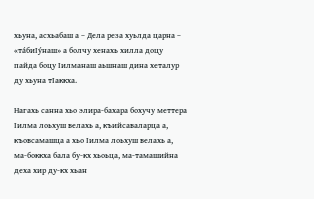хьуна, асхьабаш а – Дела реза хуьлда царна – «тáбиIýнаш» а болчу хенахь хилла доцу пайда боцу Iилманаш аьшнаш дина хеталур ду хьуна тIаккха.

Нагахь санна хьо элира-бахара бохучу меттера Iилма лоьхуш велахь а, къийсаваларца а, къовсамашца а хьо Iилма лоьхуш велахь а, ма-боккха бала бу-кх хьоьца, ма-тамашийна деха хир ду-кх хьан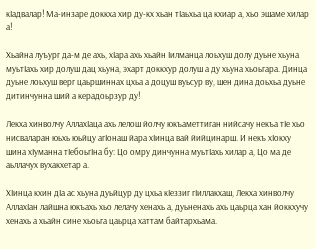кIадвалар! Ма-инзаре доккха хир ду-кх хьан тIаьхьа ца кхиар а, хьо эшаме хилар а!

Хьайна луъург да-м де ахь, хIара ахь хьайн Iилманца лоьхуш долу дуьне хьуна муьтIахь хир долуш дац хьуна, эхарт доккхур долуш а ду хьуна хьоьгара. Динца дуьне лоьхуш верг цаьршиннах цхьа а доцуш вуьсур ву, шен дина доьхьа дуьне дитинчунна ший а керадоьрзур ду!

Лекха хинволчу АллахIаца ахь лелош йолчу юкъаметтиган нийсачу некъа тIе хьо нисваларан юьхь юьйцу агIонаш йара хIинца вай йийцинарш. И некъ хIокху шина хIуманна тIебоьгIна бу: Цо омру динчунна муьтIахь хилар а, Цо ма де аьллачух вухакхетар а.

ХIинца кхин дIа ас хьуна дуьйцур ду цхьа кIеззиг гIиллакхаш, Лекха хинволчу АллахIан лайшна юкъахь хьо лелачу хенахь а, дуьненахь ахь цаьрца хан йоккхучу хенахь а хьайн сине хьоьга цаьрца хаттам байтархьама.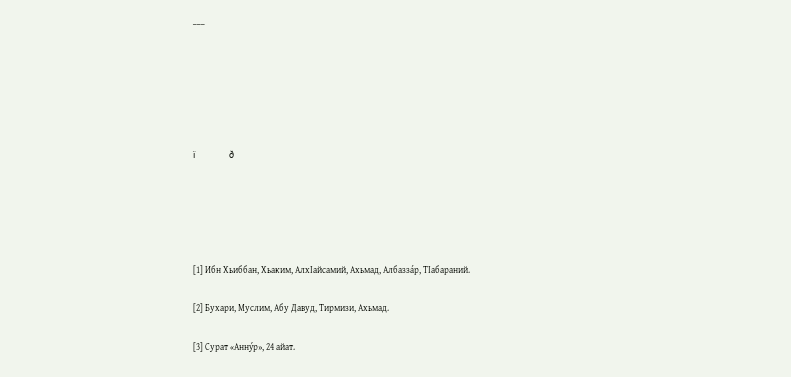___






ï                 ð





[1] Ибн Хьиббан, Хьаким, АлхIайсамий, Ахьмад, Албаззáр, ТIабараний.

[2] Бухари, Муслим, Абу Давуд, Тирмизи, Ахьмад.

[3] Сурат «Аннýр», 24 айат.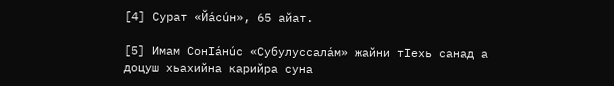[4] Сурат «Йáсúн», 65 айат.

[5] Имам СонIáнúс «Субулуссалáм» жайни тIехь санад а доцуш хьахийна карийра суна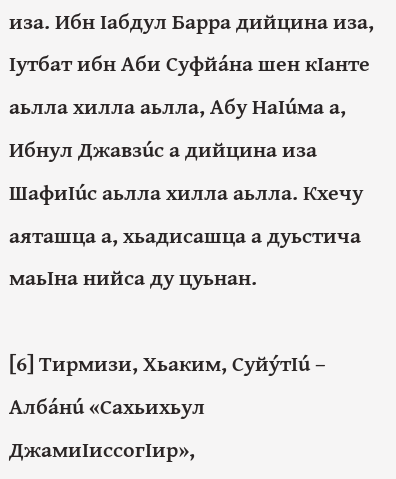иза. Ибн Iабдул Барра дийцина иза, Iутбат ибн Аби Суфйáна шен кIанте аьлла хилла аьлла, Абу НаIúма а, Ибнул Джавзúс а дийцина иза ШафиIúс аьлла хилла аьлла. Кхечу аяташца а, хьадисашца а дуьстича маьIна нийса ду цуьнан.

[6] Тирмизи, Хьаким, СуйýтIú – Албáнú «Сахьихьул ДжамиIиссогIир»,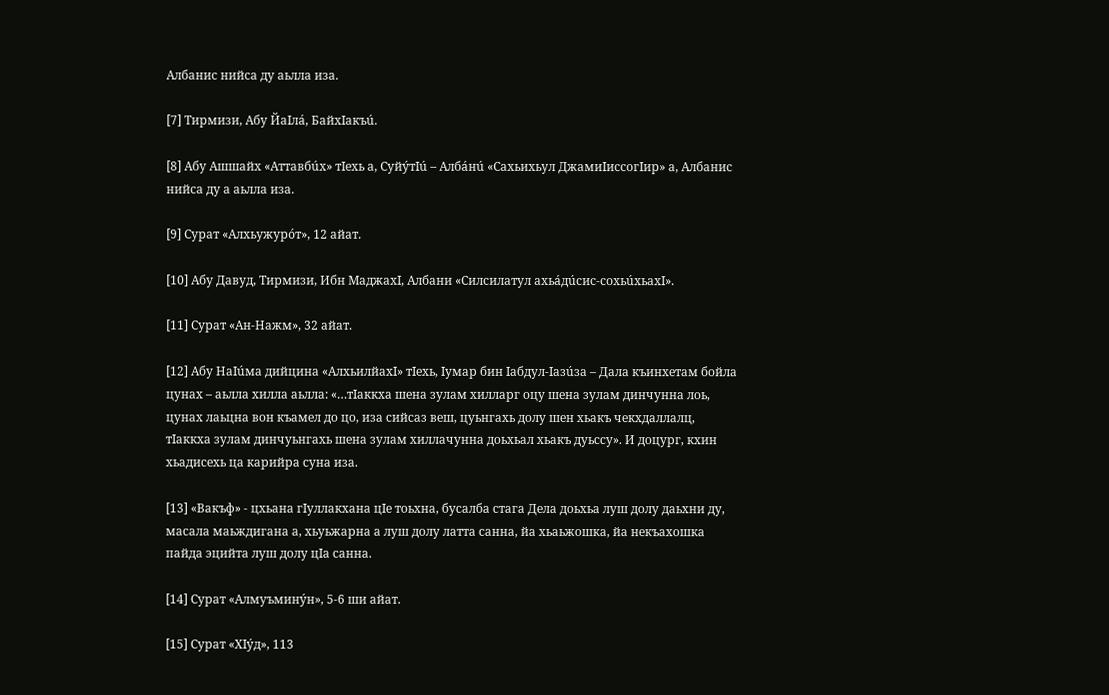Албанис нийса ду аьлла иза.

[7] Тирмизи, Абу ЙаIлá, БайхIакъú.

[8] Абу Ашшайх «Аттавбúх» тIехь а, СуйýтIú – Албáнú «Сахьихьул ДжамиIиссогIир» а, Албанис нийса ду а аьлла иза.

[9] Сурат «Алхьужурóт», 12 айат.

[10] Абу Давуд, Тирмизи, Ибн МаджахI, Албани «Силсилатул ахьáдúсис-сохьúхьахI».

[11] Сурат «Ан-Нажм», 32 айат.

[12] Абу НаIúма дийцина «АлхьилйахI» тIехь, Iумар бин Iабдул-Iазúза – Дала къинхетам бойла цунах – аьлла хилла аьлла: «…тIаккха шена зулам хилларг оцу шена зулам динчунна лоь, цунах лаьцна вон къамел до цо, иза сийсаз веш, цуьнгахь долу шен хьакъ чекхдаллалц, тIаккха зулам динчуьнгахь шена зулам хиллачунна доьхьал хьакъ дуьссу». И доцург, кхин хьадисехь ца карийра суна иза.

[13] «Вакъф» - цхьана гIуллакхана цIе тоьхна, бусалба стага Дела доьхьа луш долу даьхни ду, масала маьждигана а, хьуьжарна а луш долу латта санна, йа хьаьжошка, йа некъахошка пайда эцийта луш долу цIа санна.

[14] Сурат «Алмуъминýн», 5-6 ши айат.

[15] Сурат «ХIýд», 113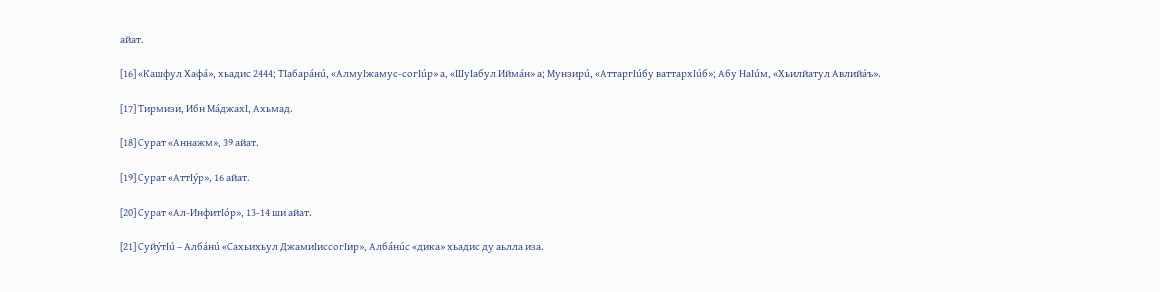айат.

[16] «Кашфул Хафá», хьадис 2444; ТIабарáнú, «АлмуIжамус-согIúр» а, «ШуIабул Иймáн» а; Мунзирú, «АттаргIúбу ваттархIúб»; Абу НаIúм, «Хьилйатул Авлийáъ».

[17] Тирмизи, Ибн МáджахI, Ахьмад.

[18] Сурат «Аннажм», 39 айат.

[19] Сурат «АттIýр», 16 айат.

[20] Сурат «Ал-ИнфитIóр», 13-14 ши айат.

[21] СуйýтIú – Албáнú «Сахьихьул ДжамиIиссогIир», Албáнúс «дика» хьадис ду аьлла иза.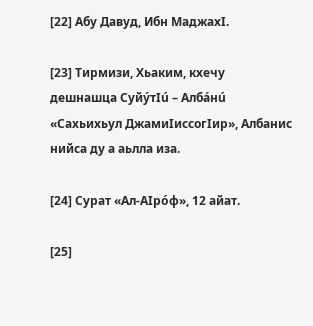[22] Абу Давуд, Ибн МаджахI.

[23] Тирмизи, Хьаким, кхечу дешнашца СуйýтIú – Албáнú «Сахьихьул ДжамиIиссогIир», Албанис нийса ду а аьлла иза.

[24] Сурат «Ал-АIрóф», 12 айат.

[25]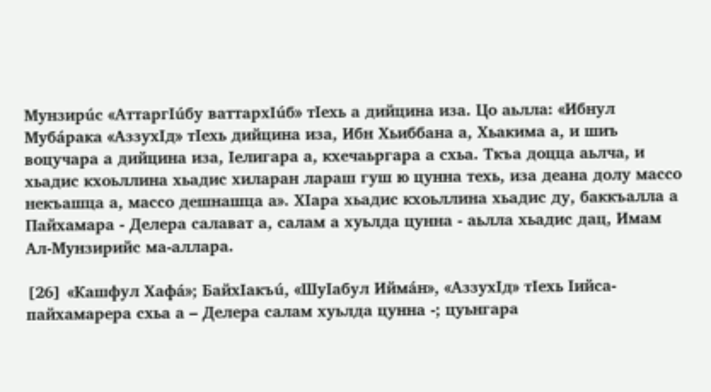Мунзирúс «АттаргIúбу ваттархIúб» тIехь а дийцина иза. Цо аьлла: «Ибнул Мубáрака «АззухIд» тIехь дийцина иза, Ибн Хьиббана а, Хьакима а, и шиъ воцучара а дийцина иза, Iелигара а, кхечаьргара а схьа. Ткъа доцца аьлча, и хьадис кхоьллина хьадис хиларан лараш гуш ю цунна техь, иза деана долу массо некъашца а, массо дешнашца а». ХIара хьадис кхоьллина хьадис ду, баккъалла а Пайхамара - Делера салават а, салам а хуьлда цунна - аьлла хьадис дац, Имам Ал-Мунзирийс ма-аллара.

[26] «Кашфул Хафá»; БайхIакъú, «ШуIабул Иймáн», «АззухIд» тIехь Iийса-пайхамарера схьа а – Делера салам хуьлда цунна -; цуьнгара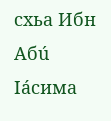схьа Ибн Абú Iáсима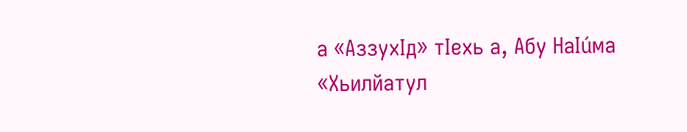а «АззухIд» тIехь а, Абу НаIúма «Хьилйатул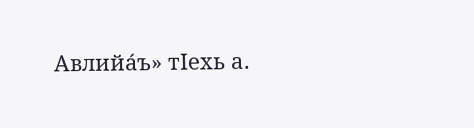Авлийáъ» тIехь а.